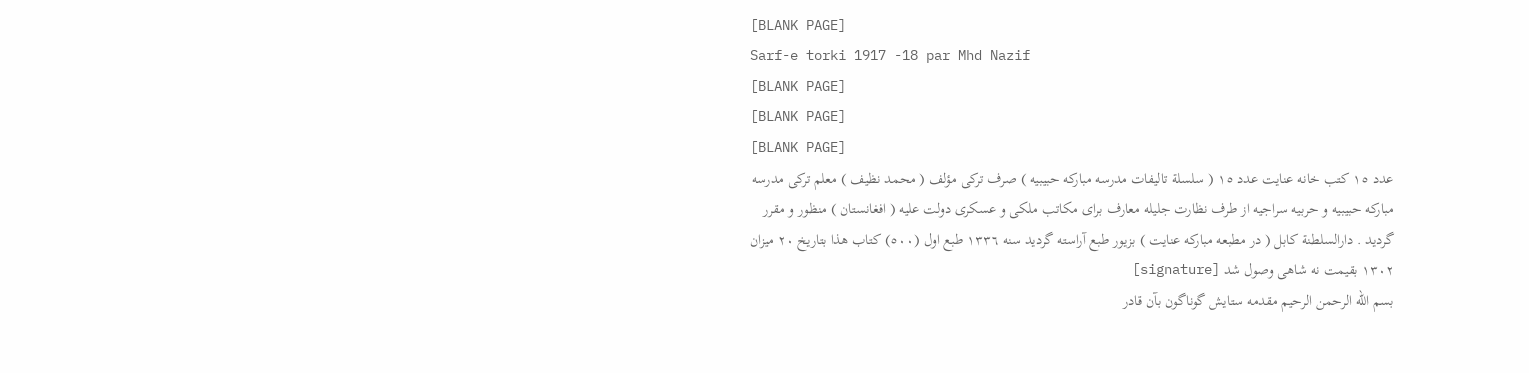[BLANK PAGE]
Sarf-e torki 1917 -18 par Mhd Nazif
[BLANK PAGE]
[BLANK PAGE]
[BLANK PAGE]
عدد ١٥ کتب خانه عنایت عدد ١٥ ( سلسلة تالیفات مدرسه مبارکه حبیبیه ) صرف ترکی مؤلف ( محمد نظیف ) معلم ترکی مدرسه مبارکه حبیبیه و حربیه سراجیه از طرف نظارت جلیله معارف برای مکاتب ملکی و عسکری دولت علیه ( افغانستان ) منظور و مقرر گردید . دارالسلطنة کابل ( در مطبعه مبارکه عنایت ) بزیور طبع آراسته گردید سنه ١٣٣٦ طبع اول (٥٠٠) کتاب هذا بتاریخ ۲۰ میزان ۱۳۰۲ بقیمت نه شاهی وصول شد [signature]
بسم الله الرحمن الرحیم مقدمه ستایش گوناگون بآن قادر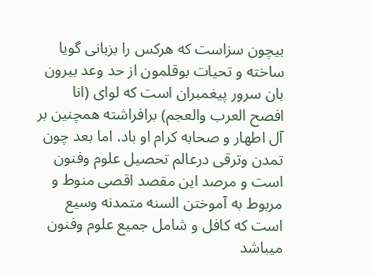بیچون سزاست که هرکس را بز‌بانی گویا ساخته و تحیات بوقلمون از حد وعد بیرون بان سرور پیغمبران است که لوای (انا افصح العرب والعجم) برافراشته همچنین بر آل اطهار و صحابه کرام او باد. اما بعد چون تمدن وترقی درعالم تحصیل علوم وفنون است و مرصد این مقصد اقصی منوط و مربوط به آموختن السنه متمدنه وسیع است که کافل و شامل جمیع علوم وفنون میباشد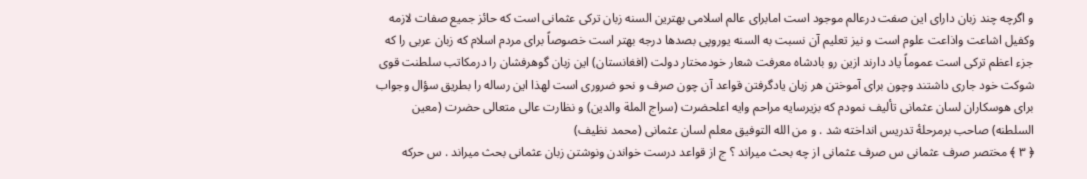و اگرچه چند زبان دارای این صفت درعالم موجود است امابرای عالم اسلامی بهترین السنه زبان ترکی عثمانی است که حائز جمیع صفات لازمه وکفیل اشاعت واذاعت علوم است و نیز تعلیم آن نسبت به السنه یوروپی بصدها درجه بهتر است خصوصاً برای مردم اسلام که زبان عربی را که جزء اعظم ترکی است عموماً یاد دارند ازین رو بادشاه معر‌فت شعار خودمختار دولت (افغانستان) این زبان گوهرفشان را درمکاتب سلطنت قوی شوکت خود جاری داشتند وچون برای آموختن هر زبان یادگرفتن قواعد آن چون صرف و نحو ضروری است لهذا این رساله را بطریق سؤال وجواب برای هوسکاران لسان عثمانی تألیف نمودم که بزیرسایه مراحم وایه اعلحضرت (سراج الملة والدین) و نظارت عالی متعالی حضرت (معین السلطنه) صاحب برمرحلۀ تدریس انداخته شد . و من الله التوفیق معلم لسان عثمانی (محمد نظیف)
﴿ ٣ ﴾ مختصر صرف عثمانی س صرف عثمانی از چه بحث میراند ؟ ج از قواعد درست خواندن ونوشتن زبان عثمانی بحث میراند . س حرکه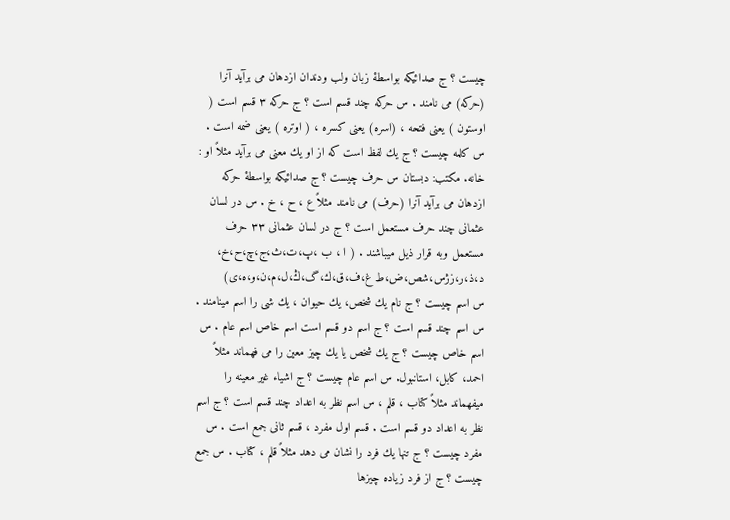چیست ؟ ج صدائیکه بواسطۀ زبان ولب ودندان ازدهان می برآید آنرا (حرکه) می نامند . س حرکه چند قسم است ؟ ج حرکه ٣ قسم است ( اوستون ) یعنی فتحه ، (اسره) یعنی کسره ، ( اوتره ) یعنی ضمه است . س کلمه چیست ؟ ج يك لفظ است که از او يك معنی می برآید مثلاً او : خانه. مکتب: دبستان س حرف چیست ؟ ج صدائیکه بواسطۀ حرکه ازدهان می برآید آنرا (حرف) می نامند مثلاً ع ، ح ، خ . س در لسان عثمانی چند حرف مستعمل است ؟ ج در لسان عثمانی ٣٣ حرف مستعمل وبه قرار ذیل میباشند . ( ا ، ب ،پ،ت،ث،ج،چ،ح،خ، د،ذ،ر،زژس،شص،ض،ط غ،ف،ق،ك،گ،ڭ،ل،م،ن،و،ه،ی)
س اسم چیست ؟ ج نام يك شخص، يك حيوان ، يك شى را اسم مینامند . س اسم چند قسم است ؟ ج اسم دو قسم است اسم خاص اسم عام . س اسم خاص چیست ؟ ج يك شخص يا يك چیز معین را می فهماند مثلاً احمد، کابل، استانبول. س اسم عام چیست ؟ ج اشیاء غیر معینه را میفهماند مثلاً کتاب ، قلم ، س اسم نظر به اعداد چند قسم است ؟ ج اسم نظر به اعداد دو قسم است . قسم اول مفرد ، قسم ثانی جمع است . س مفرد چیست ؟ ج تنها يك فرد را نشان می دهد مثلاً قلم ، کتاب . س جمع چیست ؟ ج از فرد زیاده چیزها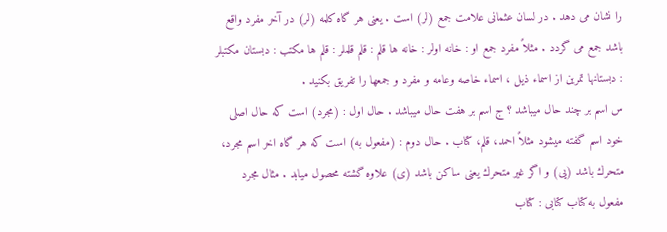را نشان می دهد . در لسان عثمانی علامت جمع (لر) است . یعنی هر گاه کلمه (لر) در آخر مفرد واقع باشد جمع می گردد . مثلاً مفرد جمع او : خانه اولر : خانه ها قلم : قلم قلملر : قلم ها مکتب : دبستان مكتبلر : دبستانها تمرین از اسماء ذیل ، اسماء خاصه وعامه و مفرد و جمعها را تفریق بکنید .
س اسم بر چند حال میباشد ؟ ج اسم بر هفت حال میباشد . حال اول : (مجرد) است که حال اصلی خود اسم گفته میشود مثلاً احمد، قلم، کتاب . حال دوم : (مفعول به) است که هر گاه اخر اسم مجرد، متحرك باشد (یی) و اگر غیر متحرك یعنی ساکن باشد (ی) علاوه گشته محصول میابد . مثال مجرد مفعول به کتاب کتابی : کتاب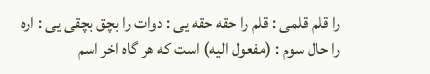را قلم قلمی : قلم را حقه حقه یی : دوات را بچق بچقی یی : اره را حال سوم : (مفعول الیه) است که هر گاه اخر اسم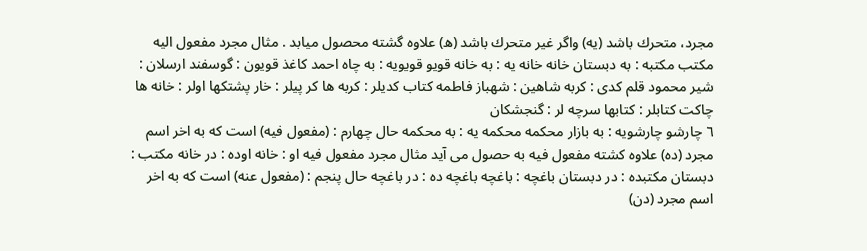مجرد، متحرك باشد (یه) واگر غير متحرك باشد (ه) علاوه گشته محصول میابد . مثال مجرد مفعول الیه مكتب مکتبه : به دبستان خانه خانه يه : به خانه قويو قویویه : به چاه احمد کاغذ قویون : گوسفند ارسلان : شیر محمود قلم كدى : كربه شاهين : شهباز فاطمه کتاب کدیلر : كربه ها کر پیلر : خار پشتکها اولر : خانه ها چاکت کتابلر : کتابها سرچه لر : گنجشکان
٦ چارشو چارشویه : به بازار محکمه محکمه یه : به محکمه حال چهارم : (مفعول فیه) است که به اخر اسم مجرد (ده) علاوه کشته مفعول فیه به حصول می آید مثال مجرد مفعول فیه او : خانه اوده : در خانه مكتب : دبستان مكتبده : در دبستان باغچه : باغچه باغچه ده : در باغچه حال پنجم : (مفعول عنه) است که به اخر اسم مجرد (دن)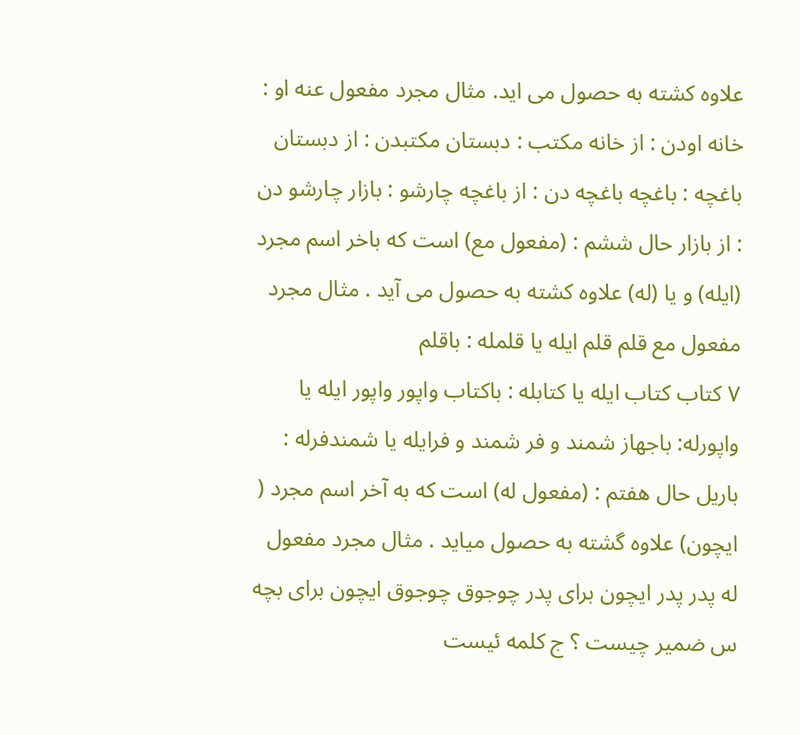علاوه کشته به حصول می اید. مثال مجرد مفعول عنه او : خانه اودن : از خانه مكتب : دبستان مکتبدن : از دبستان باغچه : باغچه باغچه دن : از باغچه چارشو : بازار چارشو دن : از بازار حال ششم : (مفعول مع) است که باخر اسم مجرد (ایله) و یا (له) علاوه کشته به حصول می آید . مثال مجرد مفعول مع قلم قلم ایله یا قلمله : باقلم
۷ کتاب کتاب ایله یا کتابله : باکتاب واپور واپور ایله یا واپورله: باجهاز شمند و فر شمند و فرایله یا شمندفرله : باریل حال هفتم : (مفعول له) است که به آخر اسم مجرد ( ایچون) علاوه گشته به حصول میاید . مثال مجرد مفعول له پدر پدر ایچون برای پدر چوجوق چوجوق ایچون برای بچه س ضمیر چیست ؟ ج کلمه ئیست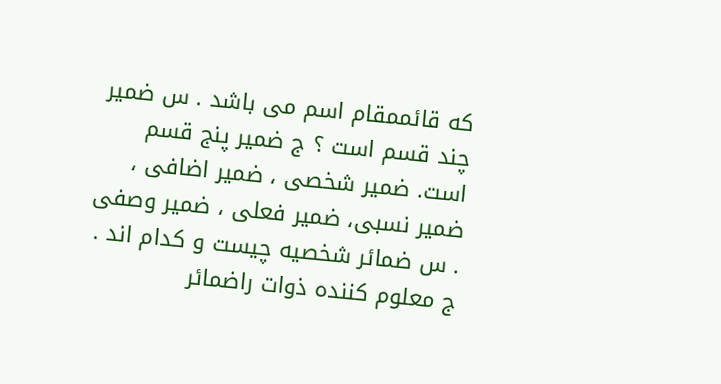که قائممقام اسم می باشد . س ضمیر چند قسم است ؟ ج ضمیر پنج قسم است. ضمیر شخصی ، ضمیر اضافی ، ضمیر نسبی، ضمیر فعلی ، ضمیر وصفی . س ضمائر شخصیه چیست و کدام اند . ج معلوم کننده ذوات راضمائر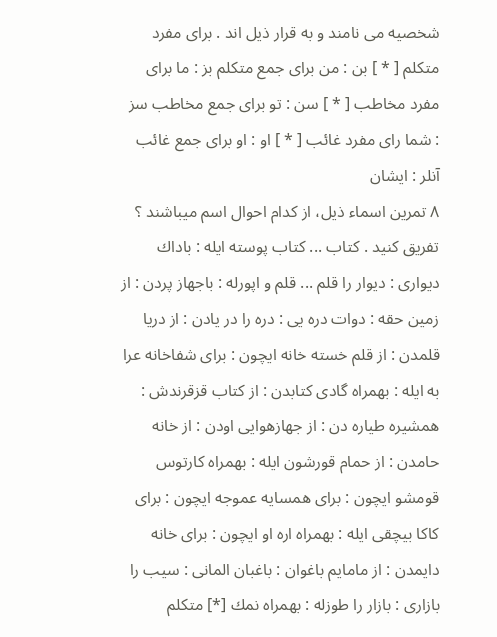شخصیه می نامند و به قرار ذیل اند . برای مفرد متکلم [ * ] بن : من برای جمع متکلم بز : ما برای مفرد مخاطب [ * ] سن : تو برای جمع مخاطب سز : شما رای مفرد غائب [ * ] او : او برای جمع غائب آنلر : ایشان
۸ تمرین اسماء ذیل، از کدام احوال اسم میباشند ؟ تفریق کنید . کتاب ... کتاب پوسته ایله : باداك دیواری : دیوار را قلم ... قلم و اپورله : باجهاز پردن : از زمین حقه : دوات دره یی : دره را در یادن : از دریا قلمدن : از قلم خسته خانه ایچون : برای شفاخانه عرا به ایله : بهمراه گادی کتابدن : از کتاب قزقرندش : همشیره طیاره دن : از جهازهوایی اودن : از خانه حامدن : از حمام قورشون ایله : بهمراه کارتوس قومشو ایچون : برای همسایه عموجه ایچون : برای کاکا بیچقی ایله : بهمراه اره او ایچون : برای خانه دایمدن : از مامایم باغوان : باغبان المانی : سیب را بازاری : بازار را طوزله : بهمراه نمك [*] متکلم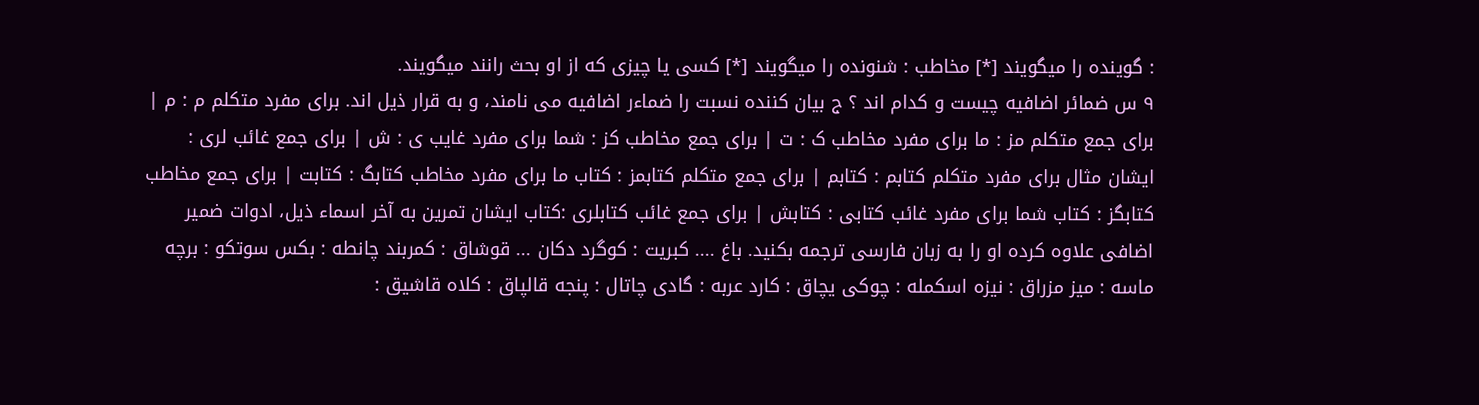: گوینده را میگویند [*] مخاطب : شنونده را میگویند [*] کسی یا چیزی که از او بحث رانند میگویند.
۹ س ضمائر اضافیه چیست و کدام اند ؟ ج بیان کننده نسبت را ضماءر اضافیه می نامند، و به قرار ذیل اند. برای مفرد متکلم م : م | برای جمع متکلم مز : ما برای مفرد مخاطب ک : ت | برای جمع مخاطب کز : شما برای مفرد غایب ی : ش | برای جمع غائب لری : ایشان مثال برای مفرد متکلم کتابم : کتابم | برای جمع متکلم کتابمز : کتاب ما برای مفرد مخاطب کتابگ : کتابت | برای جمع مخاطب کتابگز : کتاب شما برای مفرد غائب کتابی : کتابش | برای جمع غائب کتابلری :کتاب ایشان تمرین به آخر اسماء ذیل، ادوات ضمیر اضافی علاوه کرده او را به زبان فارسی ترجمه بکنید. باغ .... کبریت : کوگرد دکان ... قوشاق : کمربند چانطه : بکس سوتکو : برچه ماسه : میز مزراق : نیزه اسکمله : چوکی یچاق : کارد عربه : گادی چاتال : پنجه قالپاق : کلاه قاشیق :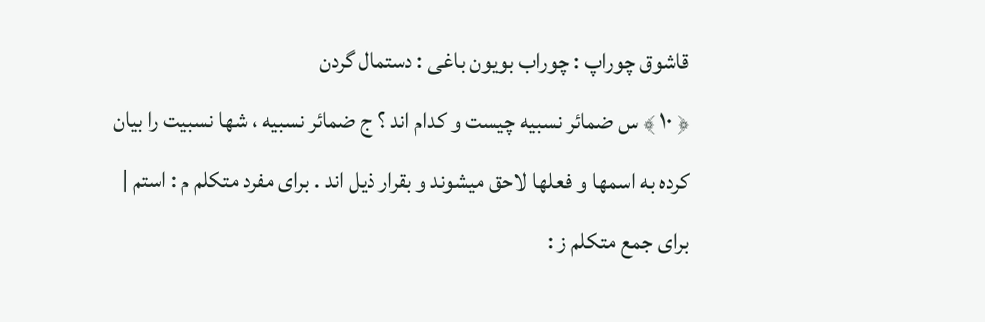قاشوق چوراپ : چوراب بویون باغی : دستمال گردن
﴿ ۱۰ ﴾ س ضمائر نسبیه چیست و کدام اند ؟ ج ضمائر نسبیه ، شها نسبیت را بیان کرده به اسمها و فعلها لاحق میشوند و بقرار ذیل اند . برای مفرد متکلم م : استم | برای جمع متکلم ز :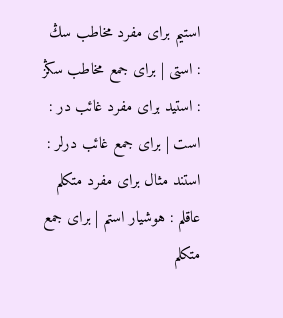استیم برای مفرد مخاطب سڭ : استی | برای جمع مخاطب سڭز : استید برای مفرد غائب در : است | برای جمع غائب درلر : استند مثال برای مفرد متکلم عاقلم : هوشیار استم | برای جمع متکلم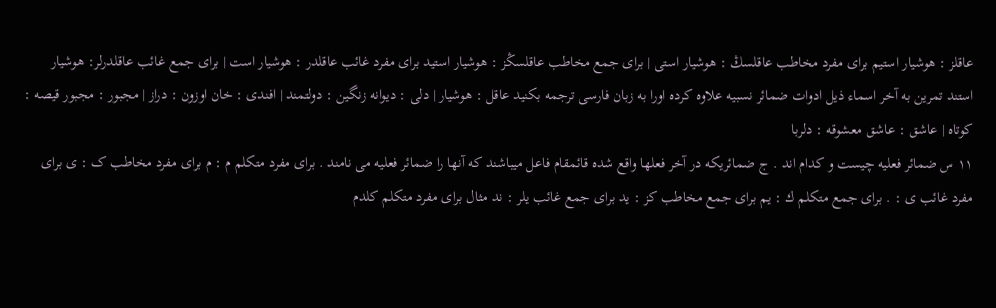عاقلز : هوشیار استیم برای مفرد مخاطب عاقلسڭ : هوشیار استی | برای جمع مخاطب عاقلسڭز : هوشیار استید برای مفرد غائب عاقلدر : هوشیار است | برای جمع غائب عاقلدرلر: هوشیار استند تمرین به آخر اسماء ذیل ادوات ضمائر نسبیه علاوه کرده اورا به زبان فارسی ترجمه بکنید عاقل : هوشیار | دلی : دیوانه زنگین : دولتمند | افندی : خان اوزون : دراز | مجبور : مجبور قیصه : کوتاه | عاشق : عاشق معشوقه : دلربا
۱۱ س ضمائر فعلیه چیست و كدام اند . ج ضمائريكه در آخر فعلها واقع شده قائمقام فاعل میباشند که آنها را ضمائر فعلیه می نامند . برای مفرد متكلم م : م برای مفرد مخاطب ک : ی برای مفرد غائب ی : . برای جمع متكلم ك : يم برای جمع مخاطب کز : ید برای جمع غائب يلر : ند مثال برای مفرد متکلم کلدم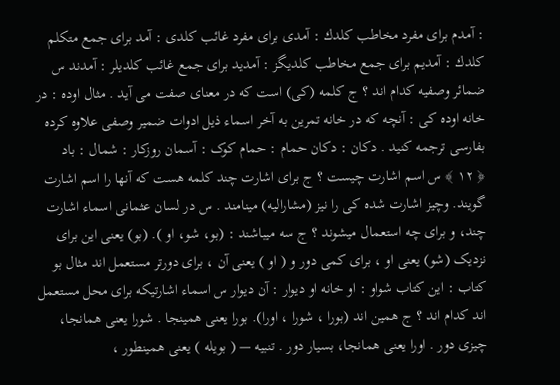: آمدم برای مفرد مخاطب كلدك : آمدی برای مفرد غائب کلدی : آمد برای جمع متكلم كلدك : آمديم برای جمع مخاطب کلدیگز : آمدید برای جمع غائب کلدیلر : آمدند س ضمائر وصفیه کدام اند ؟ ج کلمه (کی) است که در معنای صفت می آید . مثال اوده : در خانه اوده کی : آنچه که در خانه تمرين به آخر اسماء ذيل ادوات ضمیر وصفی علاوه کرده بفارسی ترجمه کنید . دکان : دکان حمام : حمام کوک : آسمان روزکار : شمال : باد
﴿ ۱۲ ﴾ س اسم اشارت چیست ؟ ج برای اشارت چند کلمه هست که آنها را اسم اشارت گویند. وچیز اشارت شده کی را نیز (مشارالیه) مینامند . س در لسان عثمانی اسماء اشارت چند، و برای چه استعمال میشوند ؟ ج سه میباشند : (بو، شو، او ). (بو) یعنی این برای نزدیک (شو) یعنی او ، برای کمی دور و ( او ) یعنی آن ، برای دورتر مستعمل اند مثال بو کتاب : این کتاب شواو : او خانه او دیوار : آن دیوار س اسماء اشارتیکه برای محل مستعمل اند کدام اند ؟ ج همین اند (بورا ، شورا ، اورا). بورا یعنی همینجا . شورا یعنی همانجا، چیزی دور . اورا یعنی همانجا، بسیار دور . تنبیه — ( بویله ) یعنی همینطور ،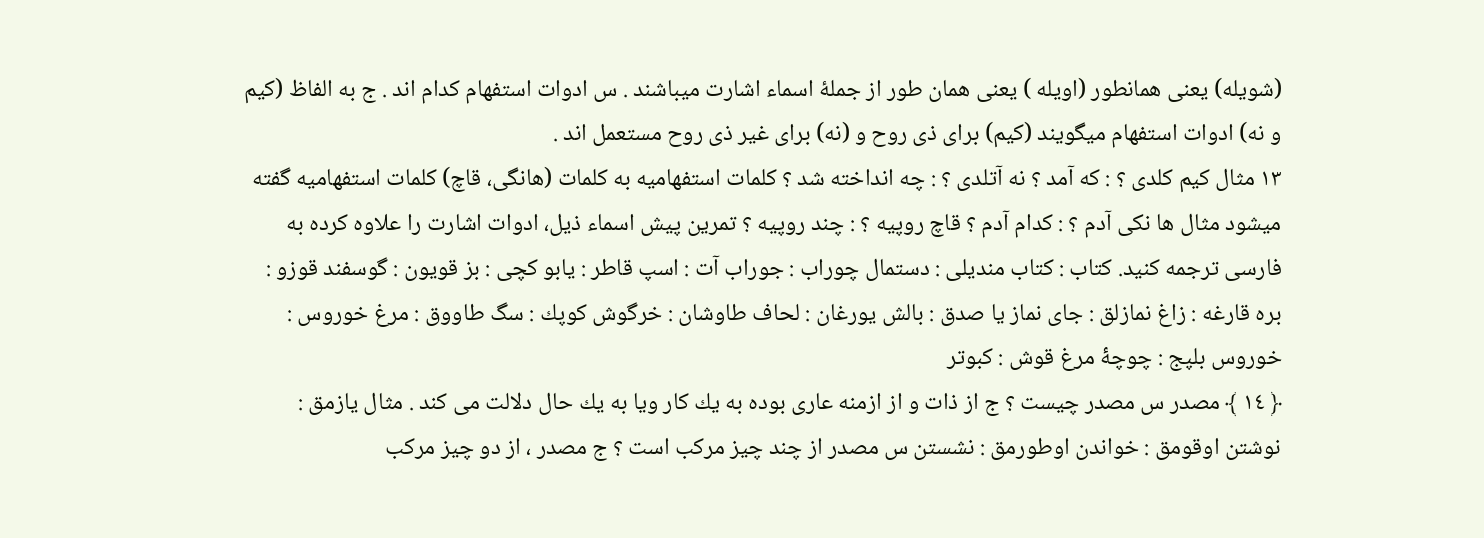(شویله) یعنی همانطور (اویله ) یعنی همان طور از جملهٔ اسماء اشارت میباشند . س ادوات استفهام کدام اند . ج به الفاظ (کیم و نه) ادوات استفهام میگویند (کیم) برای ذی روح و (نه) برای غیر ذی روح مستعمل اند .
۱۳ مثال كیم كلدی ؟ : كه آمد ؟ نه آتلدی ؟ : چه انداخته شد ؟ کلمات استفهامیه به كلمات (هانگی، قاچ) کلمات استفهامیه گفته میشود مثال ها نکی آدم ؟ : كدام آدم ؟ قاچ روپیه ؟ : چند روپیه ؟ تمرین پیش اسماء ذیل، ادوات اشارت را علاوه كرده به فارسی ترجمه كنید. کتاب : کتاب مندیلی : دستمال چوراب : جوراب آت : اسپ قاطر : یابو کچی : بز قویون : گوسفند قوزو : بره قارغه : زاغ نمازلق : جای نماز یا صدق : بالش یورغان : لحاف طاوشان : خرگوش كوپك : سگ طاووق : مرغ خوروس : خوروس بلپج : چوچۀ مرغ قوش : كبوتر
﴿ ١٤ ﴾ مصدر س مصدر چیست ؟ ج از ذات و از ازمنه عاری بوده به يك کار ویا به يك حال دلالت می کند . مثال یازمق : نوشتن اوقومق : خواندن اوطورمق : نشستن س مصدر از چند چیز مرکب است ؟ ج مصدر ، از دو چیز مرکب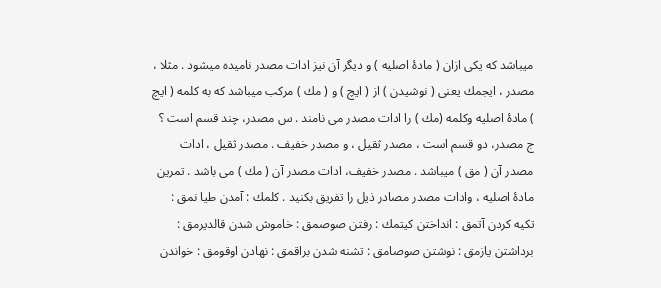میباشد که یکی ازان ( مادۀ اصلیه ) و دیگر آن نیز ادات مصدر نامیده میشود . مثلا ، مصدر ، ايجمك يعنى ( نوشیدن ) از ( ایچ ) و ( مك ) مركب میباشد که به کلمه ( ایچ ) مادۀ اصلیه وكلمه (مك ) را ادات مصدر می نامند . س مصدر، چند قسم است ؟ ج مصدر، دو قسم است ، مصدر ثقيل ، و مصدر خفيف . مصدر ثقیل ، ادات مصدر آن ( مق ) میباشد . مصدر خفیف، ادات مصدر آن ( مك ) می باشد . تمرين مادۀ اصلیه ، وادات مصدر مصادر ذیل را تفریق بکنید . كلمك : آمدن طیا نمق : تکیه کردن آتمق : انداختن كيتمك : رفتن صوصمق : خاموش شدن قالدیرمق : برداشتن يازمق : نوشتن صوصامق : تشنه شدن براقمق : نهادن اوقومق : خواندن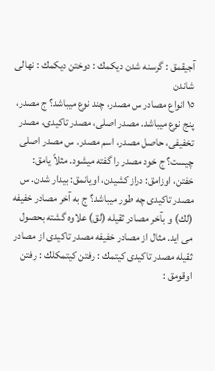آجیقمق : گرسنه شدن ديكمك : دوختن ديكمك : نهالی شاندن
۱٥ انواع مصادر س مصدر، چند نوع میباشد؟ ج مصدر، پنج نوع میباشد. مصدر اصلی، مصدر تاکیدی، مصدر تخفیفی، حاصل مصدر، اسم مصدر. س مصدر اصلی چیست؟ ج خود مصدر را گفته میشود. مثلاً یامق: خفتن، اوزامق: دراز کشیدن، اویانمق: بیدار شدن. س مصدر تاکیدی چه طور میباشد؟ ج به آخر مصادر خفيفه (لك) و بآخر مصادر ثقيله (لق) علاوه گشته بحصول می اید. مثال از مصادر خفيفه مصدر تاکیدی از مصادر ثقيله مصدر تاکیدی كيتمك : رفتن كيتمكلك : رفتن اوقومق :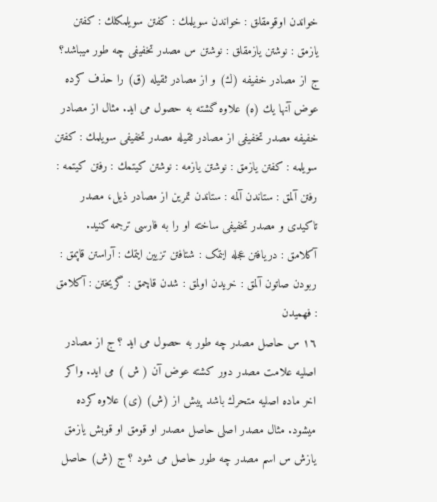خواندن اوقومقلق : خواندن سويلمك : كفتن سويلمكلك : كفتن يازمق : نوشتن يازمقلق : نوشتن س مصدر تخفیفی چه طور میباشد؟ ج از مصادر خفيفه (ك) و از مصادر ثقیله (ق) را حذف کرده عوض آنها يك (ه) علاوه گشته به حصول می اید. مثال از مصادر خفيفه مصدر تخفیفی از مصادر ثقيله مصدر تخفیفی سويلمك : كفتن سويلمه : كفتن يازمق : نوشتن يازمه : نوشتن كيتمك : رفتن كيتمه : رفتن آلمق : ستاندن آلمه : ستاندن تمرين از مصادر ذیل، مصدر تاکیدی و مصدر تخفیفی ساخته او را به فارسی ترجمه كنيد. آكلامق : دریافتن عجله ایتمک : شتافتن تزيين ايتمك : آراستن قاپمق : ربودن صاتون آلمق : خریدن اولمق : شدن قاچمق : گریختن : آکلامق : فهمیدن
١٦ س حاصل مصدر چه طور به حصول می اید ؟ ج از مصادر اصلیه علامت مصدر دور کشته عوض آن ( ش ) می اید. واکر اخر ماده اصلیه متحرك باشد پیش از (ش) (ی) علاوه کرده میشود. مثال مصدر اصلی حاصل مصدر او قومق او قوبش يازمق یازش س اسم مصدر چه طور حاصل می شود ؟ ج (ش) حاصل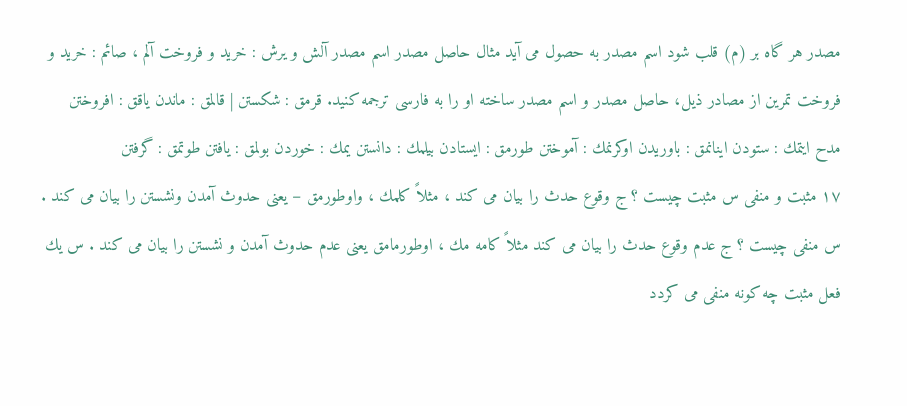مصدر هر گاه بر (م) قلب شود اسم مصدر به حصول می آید مثال حاصل مصدر اسم مصدر آلش و يرش : خرید و فروخت آلم ، صائم : خرید و فروخت تمرين از مصادر ذيل، حاصل مصدر و اسم مصدر ساخته او را به فارسی ترجمه کنید. قرمق : شکستن | قالمق : ماندن ياقق : افروختن مدح ايتمك : ستودن اینانمق : باوریدن اوكرنمك : آموختن طورمق : ايستادن بيلمك : دانستن يمك : خوردن بولمق : یافتن طوتمق : گرفتن
۱۷ مثبت و منفی س مثبت چیست ؟ ج وقوع حدث را بیان می کند ، مثلاً كلمك ، واوطورمق – یعنی حدوث آمدن ونشستن را بیان می کند . س منفی چیست ؟ ج عدم وقوع حدث را بیان می کند مثلاً كامه مك ، اوطورمامق یعنی عدم حدوث آمدن و نشستن را بیان می کند . س يك فعل مثبت چه كونه منفی می کردد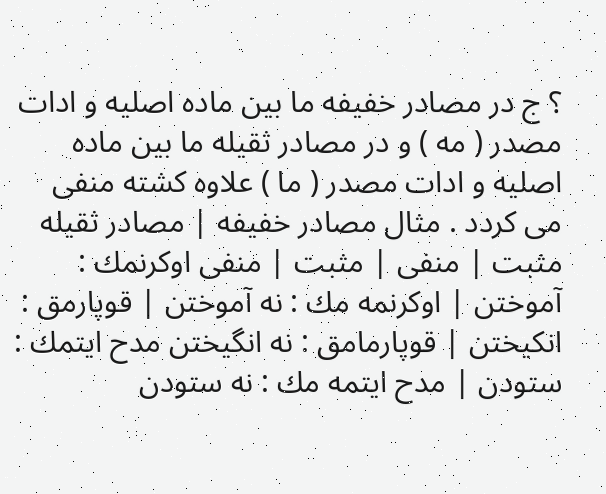؟ ج در مصادر خفیفه ما بین ماده اصلیه و ادات مصدر ( مه ) و در مصادر ثقيله ما بين ماده اصليه و ادات مصدر ( ما ) علاوه كشته منفی می کردد . مثال مصادر خفیفه | مصادر ثقيله مثبت | منفی | مثبت | منفی اوكرنمك : آموختن | اوكرنمه مك : نه آموختن | قوپارمق : انکیختن | قوپارمامق : نه انگیختن مدح ايتمك : ستودن | مدح ایتمه مك : نه ستودن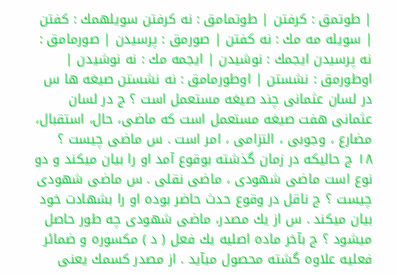| طوتمق : كرفتن | طوتمامق : نه كرفتن سويلهمك : كفتن | سويله مه مك : نه كفتن | صورمق : پرسيدن | صورمامق : نه پرسيدن ايجمك : نوشيدن | ايجمه مك : نه نوشيدن | اوطورمق : نشستن | اوطورمامق : نه نشستن صیغه ها س در لسان عثمانی چند صیغه مستعمل است ؟ ج در لسان عثمانی هفت صیغه مستعمل است که ماضی، حال، استقبال، مضارع ، وجوبى ، التزامی ، امر است . س ماضی چیست ؟
۱۸ ج حالیکه در زمان گذشته بوقوع آمد او را بیان میکند و دو نوع است ماضی شهودی ، ماضی نقلی . س ماضی شهودی چیست ؟ ج ناقل در وقوع حدث حاضر بوده او را بشهادت خود بیان میکند . س از يك مصدر، ماضی شهودی چه طور حاصل میشود ؟ ج بآخر ماده اصليه يك فعل ( د ) مكسوره و ضمائر فعليه علاوه گشته محصول میآید . از مصدر كسمك يعنی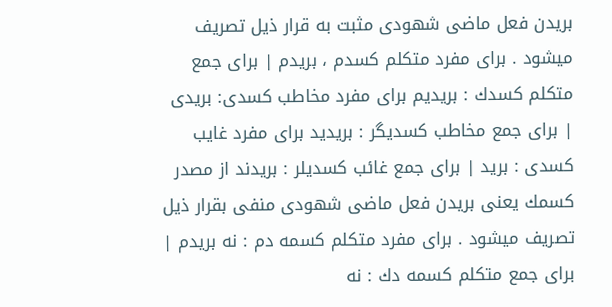بريدن فعل ماضی شهودی مثبت به قرار ذیل تصریف میشود . برای مفرد متکلم کسدم ، بریدم | برای جمع متکلم كسدك : بريديم برای مفرد مخاطب کسدی: بریدی | برای جمع مخاطب کسدیگر : بريديد برای مفرد غايب کسدی : بريد | برای جمع غائب كسديلر : بريدند از مصدر كسمك يعنى بريدن فعل ماضی شهودی منفی بقرار ذیل تصریف میشود . برای مفرد متکلم کسمه دم : نه بریدم | برای جمع متکلم كسمه دك : نه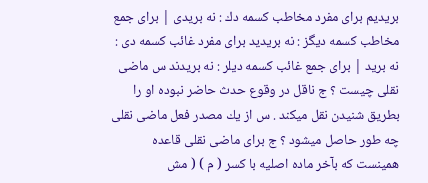بريديم برای مفرد مخاطب كسمه دك : نه بريدى | برای جمع مخاطب کسمه ديگز : نه بريديد برای مفرد غائب كسمه دی : نه برید | برای جمع غائب کسمه ديلر : نه بريدند س ماضی نقلی چیست ؟ ج ناقل در وقوع حدث حاضر نبوده او را بطریق شنیدن نقل میکند . س از يك مصدر فعل ماضی نقلی چه طور حاصل میشود ؟ ج برای ماضی نقلی قاعده همینست که بآخر ماده اصلیه با کسر ( م ) ( مش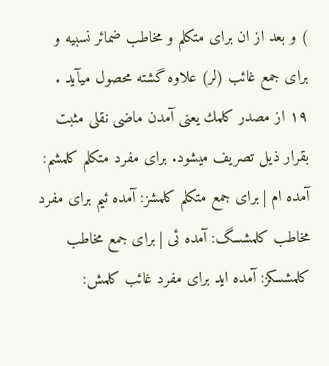) و بعد از ان برای متکلم و مخاطب ضمائر نسبیه و برای جمع غائب (لر) علاوه گشته محصول میآید .
۱۹ از مصدر كلمك یعنی آمدن ماضی نقلی مثبت بقرار ذیل تصریف میشود. برای مفرد متکلم كلمشم: آمده ام | برای جمع متکلم كلمشز: آمده ئیم برای مفرد مخاطب کلمشسگ: آمده ئی | برای جمع مخاطب کلمشسكز: آمده اید برای مفرد غائب کلمش: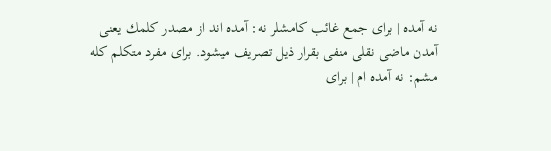نه آمده | برای جمع غائب کامشلر نه: آمده اند از مصدر كلمك یعنی آمدن ماضی نقلی منفی بقرار ذیل تصریف میشود. برای مفرد متکلم کله مشم: نه آمده ام | برای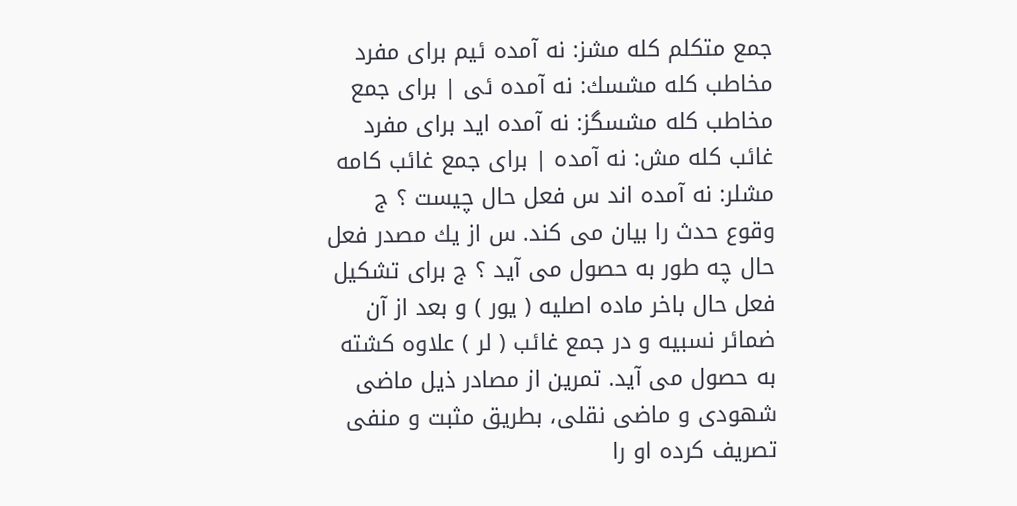جمع متکلم کله مشز: نه آمده ئیم برای مفرد مخاطب کله مشسك: نه آمده ئی | برای جمع مخاطب کله مشسگز: نه آمده اید برای مفرد غائب کله مش: نه آمده | برای جمع غائب كامه مشلر: نه آمده اند س فعل حال چیست ؟ ج وقوع حدث را بیان می کند. س از يك مصدر فعل حال چه طور به حصول می آید ؟ ج برای تشکیل فعل حال باخر ماده اصلیه ( یور ) و بعد از آن ضمائر نسبیه و در جمع غائب ( لر ) علاوه کشته به حصول می آید. تمرین از مصادر ذیل ماضی شهودی و ماضی نقلی، بطریق مثبت و منفی تصریف کرده او را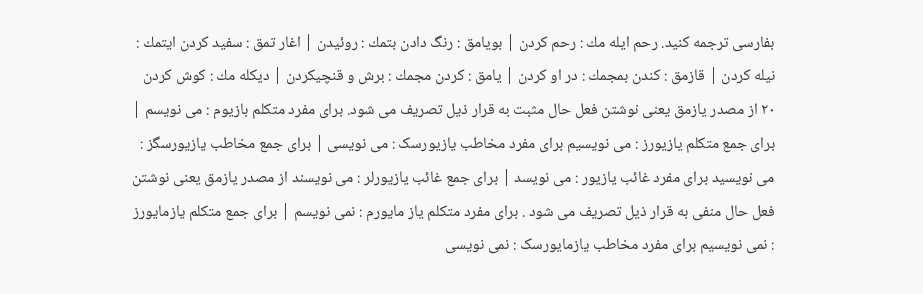بفارسی ترجمه کنید. رحم ايله مك : رحم کردن | بویامق : رنگ دادن بتمك : روئیدن | اغار تمق : سفید کردن ايتمك : نیله کردن | قازمق : کندن بمجمك : در او کردن | يامق : کردن مجمك : برش و قنچیكردن | ديكله مك : كوش كردن
۲۰ از مصدر یازمق یعنی نوشتن فعل حال مثبت به قرار ذیل تصریف می شود. برای مفرد متکلم بازیوم : می نویسم | برای جمع متکلم یازیورز : می نویسیم برای مفرد مخاطب یازیورسک : می نویسی | برای جمع مخاطب یازیورسگز : می نویسید برای مفرد غائب یازیور : می نویسد | برای جمع غائب یازیورلر : می نویسند از مصدر یازمق یعنی نوشتن فعل حال منفی به قرار ذیل تصریف می شود . برای مفرد متکلم یاز مایورم : نمی نویسم | برای جمع متکلم یازمایورز : نمی نویسیم برای مفرد مخاطب یازمایورسک : نمی نویسی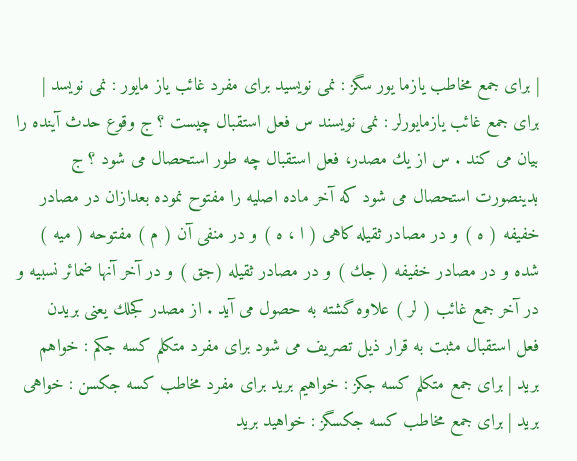| برای جمع مخاطب یازما یور سگز : نمی نویسید برای مفرد غائب یاز مایور : نمی نویسد | برای جمع غائب یازمايورلر : نمی نویسند س فعل استقبال چیست ؟ ج وقوع حدث آینده را بیان می کند . س از يك مصدر، فعل استقبال چه طور استحصال می شود ؟ ج بدینصورت استحصال می شود که آخر ماده اصلیه را مفتوح نموده بعدازان در مصادر خفیفه ( ه ) و در مصادر ثقيله كاهی ( ا ، ه ) و در منفی آن ( م ) مفتوحه ( ميه ) شده و در مصادر خفیفه ( جك ) و در مصادر ثقيله (جق ) و در آخر آنها ضمائر نسبیه و در آخر جمع غائب ( لر ) علاوه گشته به حصول می آید . از مصدر كجلك یعنی بریدن فعل استقبال مثبت به قرار ذیل تصریف می شود برای مفرد متكلم کسه جكم : خواهم برید | برای جمع متكلم کسه جکز : خواهیم برید برای مفرد مخاطب كسه جكسن : خواهی برید | برای جمع مخاطب کسه جكسگز : خواهید برید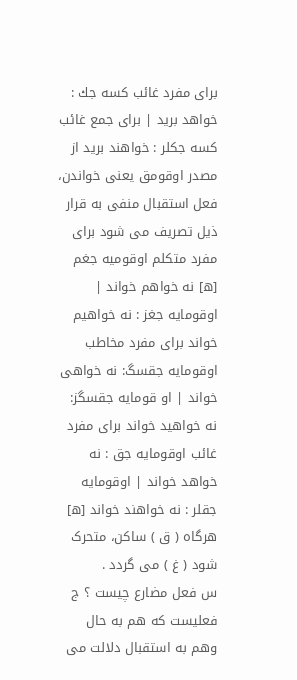برای مفرد غائب كسه جك : خواهد برید | برای جمع غائب کسه جکلر : خواهند برید از مصدر اوقومق یعنی خواندن، فعل استقبال منفی به قرار ذیل تصریف می شود برای مفرد متکلم اوقومیه جغم [ه] نه خواهم خواند | اوقومایه جغز : نه خواهیم خواند برای مفرد مخاطب اوقومایه جقسگ: نه خواهی خواند | او قومایه جقسگز: نه خواهید خواند برای مفرد غائب اوقومایه جق : نه خواهد خواند | اوقومایه جقلر : نه خواهند خواند [ه] هرگاه ( ق ) ساکن، متحرک شود ( غ ) می گردد .
س فعل مضارع چیست ؟ ج فعلیست که هم به حال وهم به استقبال دلالت می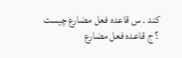کند . س قاعده فعل مضارع چیست ؟ ج قاعده فعل مضارع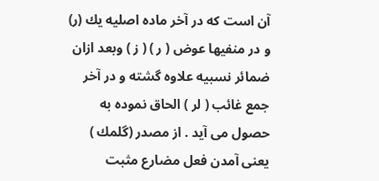آن است که در آخر ماده اصلیه يك (ر) و در منفیها عوض ( ر ) ( ز ) وبعد ازان ضمائر نسبیه علاوه گشته و در آخر جمع غائب ( لر ) الحاق نموده به حصول می آید . از مصدر (گلمك ) یعنی آمدن فعل مضارع مثبت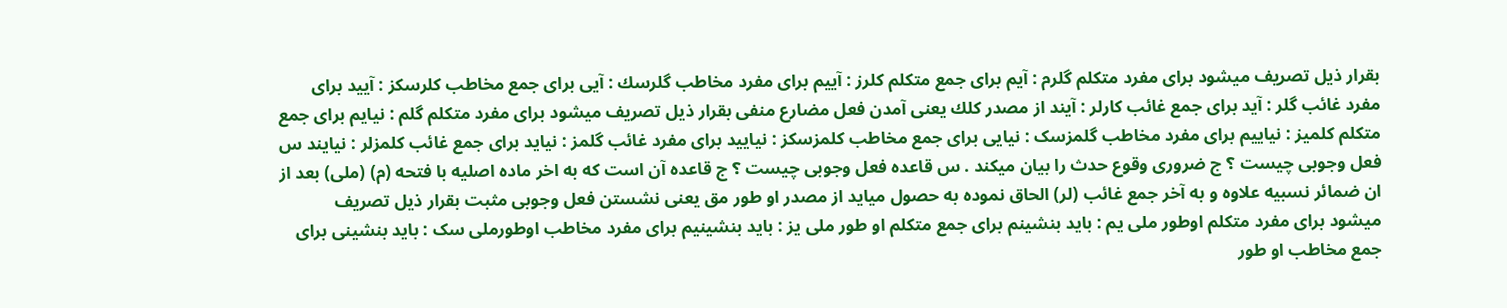بقرار ذیل تصریف میشود برای مفرد متکلم گلرم : آیم برای جمع متکلم کلرز : آییم برای مفرد مخاطب گلرسك : آیی برای جمع مخاطب کلرسکز : آیید برای مفرد غائب گلر : آید برای جمع غائب کارلر : آیند از مصدر كلك يعنى آمدن فعل مضارع منفی بقرار ذیل تصریف میشود برای مفرد متکلم گلم : نیایم برای جمع متکلم کلمیز : نیاییم برای مفرد مخاطب گلمزسک : نیایی برای جمع مخاطب کلمزسکز : نیایید برای مفرد غائب گلمز : نیاید برای جمع غائب کلمزلر : نیایند س فعل وجوبی چیست ؟ ج ضروری وقوع حدث را بیان میکند . س قاعده فعل وجوبی چیست ؟ ج قاعده آن است که به اخر ماده اصلیه با فتحه (م) (ملی) بعد از ان ضمائر نسبیه علاوه و به آخر جمع غائب (لر) الحاق نموده به حصول میاید از مصدر او طور مق یعنی نشستن فعل وجوبی مثبت بقرار ذیل تصریف میشود برای مفرد متکلم اوطور ملی یم : باید بنشینم برای جمع متکلم او طور ملی یز : باید بنشینیم برای مفرد مخاطب اوطورملی سک : باید بنشینی برای جمع مخاطب او طور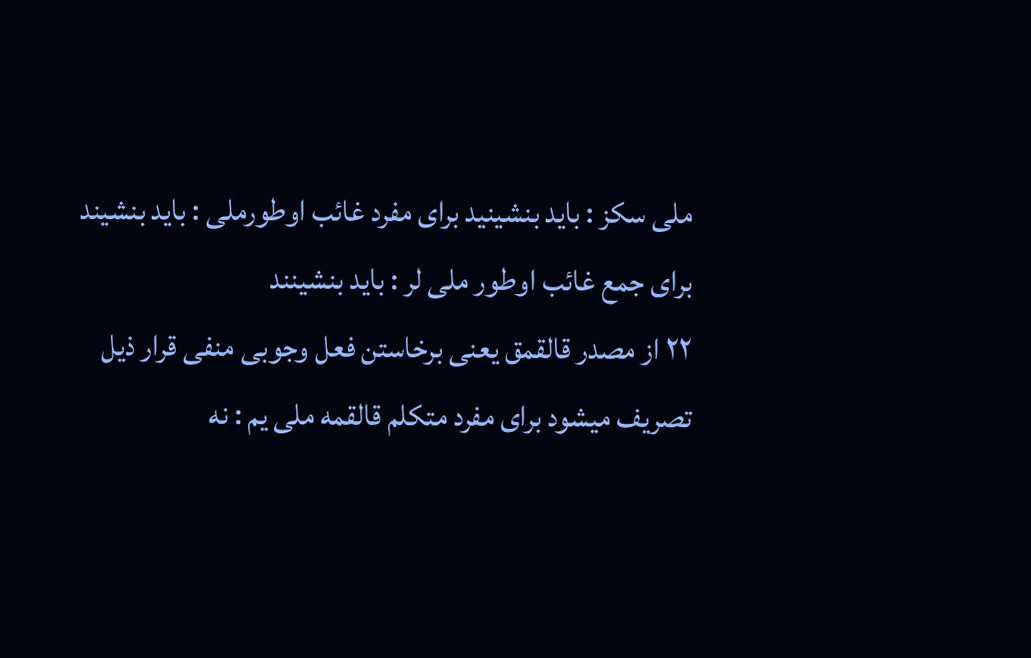ملی سکز : باید بنشینید برای مفرد غائب اوطورملی : باید بنشیند برای جمع غائب اوطور ملی لر : باید بنشینند
۲۲ از مصدر قالقمق یعنی برخاستن فعل وجوبی منفی قرار ذیل تصریف میشود برای مفرد متکلم قالقمه ملی یم : نه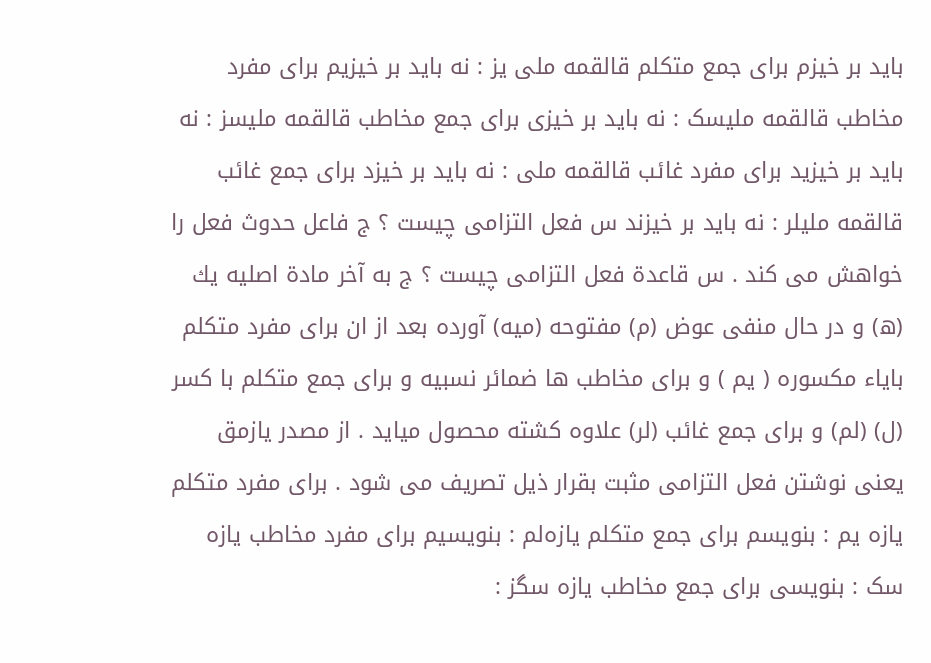باید بر خیزم برای جمع متکلم قالقمه ملی یز : نه باید بر خیزیم برای مفرد مخاطب قالقمه ملیسک : نه باید بر خیزی برای جمع مخاطب قالقمه ملیسز : نه باید بر خیزید برای مفرد غائب قالقمه ملی : نه باید بر خیزد برای جمع غائب قالقمه ملیلر : نه باید بر خیزند س فعل التزامی چیست ؟ ج فاعل حدوث فعل را خواهش می کند . س قاعدة فعل التزامی چیست ؟ ج به آخر مادة اصليه يك (ه) و در حال منفی عوض (م) مفتوحه (میه) آورده بعد از ان برای مفرد متکلم باياء مكسوره ( یم ) و برای مخاطب ها ضمائر نسبیه و برای جمع متكلم با كسر (ل) (لم) و برای جمع غائب (لر) علاوه کشته محصول میاید . از مصدر يازمق يعنی نوشتن فعل التزامی مثبت بقرار ذیل تصریف می شود . برای مفرد متکلم يازه یم : بنویسم برای جمع متکلم یازه‌لم : بنویسیم برای مفرد مخاطب یازه سک : بنویسی برای جمع مخاطب یازه سگز :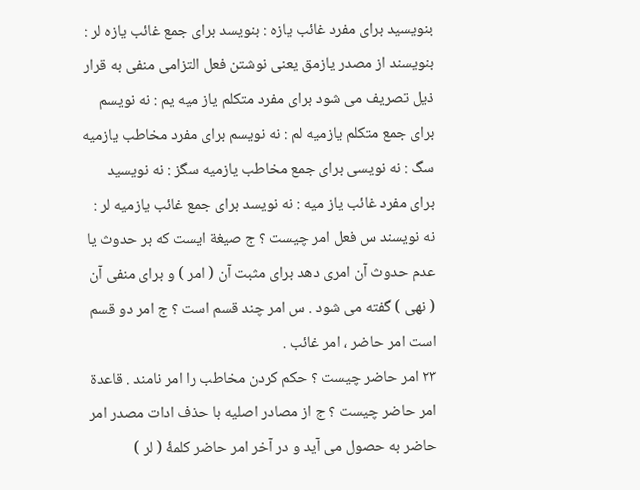بنویسید برای مفرد غائب يازه : بنویسد برای جمع غائب يازه لر : بنویسند از مصدر یازمق یعنی نوشتن فعل التزامی منفی به قرار ذیل تصریف می شود برای مفرد متکلم یاز میه یم : نه نویسم برای جمع متکلم یازمیه لم : نه نویسم برای مفرد مخاطب یازمیه سگ : نه نویسی برای جمع مخاطب یازمیه سگز : نه نویسید برای مفرد غائب یاز میه : نه نویسد برای جمع غائب يازميه لر : نه نویسند س فعل امر چیست ؟ ج صیغة ایست که بر حدوث یا عدم حدوث آن امری دهد برای مثبت آن ( امر ) و برای منفی آن ( نهی ) گفته می شود . س امر چند قسم است ؟ ج امر دو قسم است امر حاضر ، امر غائب .
۲۳ امر حاضر چیست ؟ حکم کردن مخاطب را امر نامند . قاعدة امر حاضر چیست ؟ ج از مصادر اصلیه با حذف ادات مصدر امر حاضر به حصول می آید و در آخر امر حاضر کلمۀ ( لر )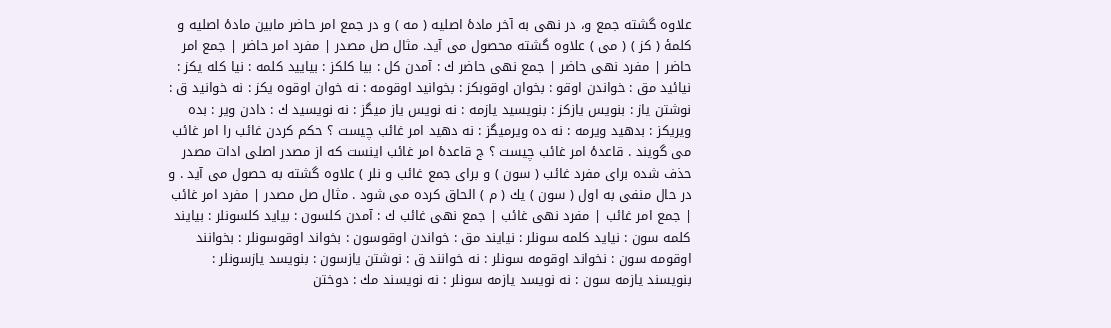علاوه گشته جمع و، در نهی به آخر مادۀ اصلیه ( مه ) و در جمع امر حاضر مابین مادۀ اصلیه و کلمۀ ( کز ) ( می ) علاوه گشته محصول می آید. مثال صل مصدر | مفرد امر حاضر | جمع امر حاضر | مفرد نهی حاضر | جمع نهی حاضر ك : آمدن كل : بیا کلکز : بیایید كلمه : نیا کله یکز : نیائید مق : خواندن اوقو : بخوان اوقوبکز : بخوانید اوقومه : نه خوان اوقوه یکز : نه خوانید ق : نوشتن یاز : بنویس یازکز : بنویسید یازمه : نه نویس یاز میگز : نه نویسید ك : دادن وير : بده ویریكز : بدهید ویرمه : نه ده ويرمیگز : نه دهید امر غائب چیست ؟ حکم کردن غائب را امر غائب می گویند . قاعدۀ امر غائب چیست ؟ ج قاعدۀ امر غائب اینست که از مصدر اصلی ادات مصدر حذف شده برای مفرد غائب ( سون ) و برای جمع غائب و نلر ) علاوه گشته به حصول می آید . و در حال منفی به اول ( سون ) يك ( م ) الحاق کرده می شود . مثال صل مصدر | مفرد امر غائب | جمع امر غائب | مفرد نهی غائب | جمع نهی غائب ك : آمدن كلسون : بیاید کلسونلر : بیایند کلمه سون : نیاید کلمه سونلر : نیایند مق : خواندن اوقوسون : بخواند اوقوسونلر : بخوانند اوقومه سون : نخواند اوقومه سونلر : نه خوانند ق : نوشتن یازسون : بنویسد یازسونلر : بنویسند یازمه سون : نه نویسد یازمه سونلر : نه نویسند مك : دوختن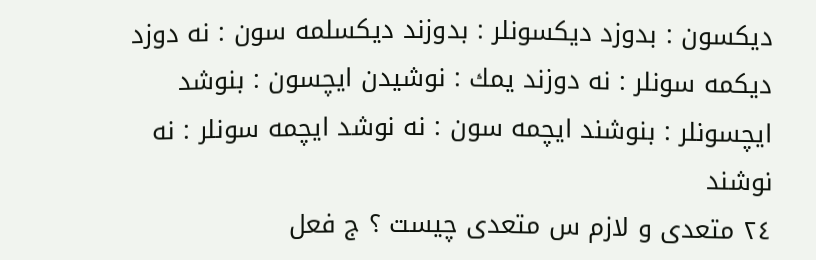دیکسون : بدوزد ديكسونلر : بدوزند ديكسلمه سون : نه دوزد دیکمه سونلر : نه دوزند يمك : نوشیدن ایچسون : بنوشد ایچسونلر : بنوشند ايچمه سون : نه نوشد ایچمه سونلر : نه نوشند
٢٤ متعدی و لازم س متعدی چیست ؟ ج فعل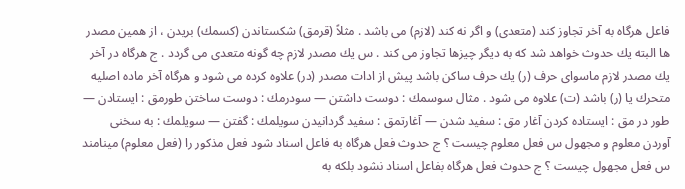فاعل هرگاه به آخر تجاوز کند (متعدی) و اگر نه کند (لازم) می باشد . مثلاً (قرمق) شکستاندن (كسمك) بریدن ، از همین مصدر ها البته يك حدوث خواهد شد كه به دیگر چیزها تجاوز می کند . س يك مصدر لازم چه گونه متعدی می گردد . ج هرگاه در آخر يك مصدر لازم ماسوای حرف (ر) يك حرف ساکن باشد پیش از ادات مصدر (در) علاوه کرده می شود و هرگاه آخر ماده اصلیه متحرك یا (ر) باشد (ت) علاوه می شود . مثال سوسمك : دوست داشتن — سودرمك : دوست ساختن طورمق : ایستادن — طور در مق : ایستاده کردن آغار مق : سفید شدن — آغارتمق : سفید گردانیدن سويلمك : گفتن — سويلمك : به سخنی آوردن معلوم و مجهول س فعل معلوم چیست ؟ ج حدوث فعل هرگاه به فاعل اسناد شود فعل مذکور را (فعل معلوم) مینامند س فعل مجهول چیست ؟ ج حدوث فعل هرگاه بفاعل اسناد نشود بلکه به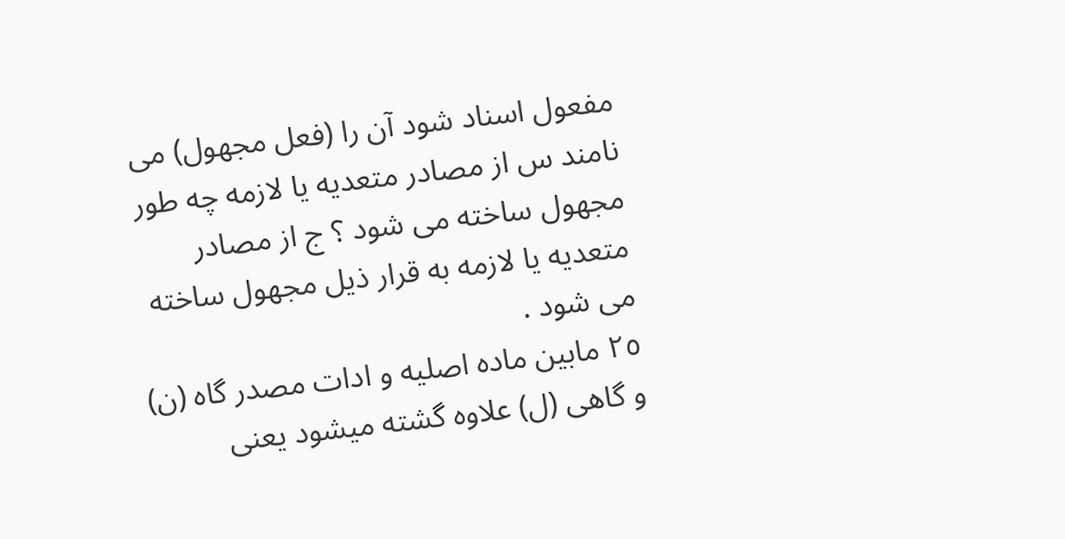مفعول اسناد شود آن را (فعل مجهول) می نامند س از مصادر متعدیه یا لازمه چه طور مجهول ساخته می شود ؟ ج از مصادر متعدیه یا لازمه به قرار ذیل مجهول ساخته می شود .
٢٥ مابین ماده اصلیه و ادات مصدر گاه (ن) و گاهی (ل) علاوه گشته میشود یعنی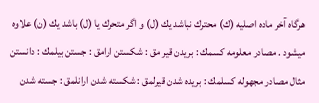هرگاه آخر ماده اصلیه (ك) محترك نباشد يك (ل) و اگر متحرك يا (ل) باشد يك (ن) علاوه میشود . مصادر معلومه کسمك : بریدن قیر مق : شکستن ارامق : جستن بيلمك : دانستن مثال مصادر مجهوله كسلمك : بریده شدن قيرلمق : شکسته شدن ارانلمق : جسته شدن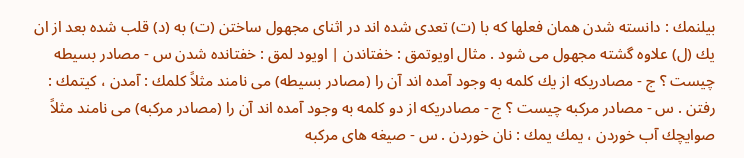بيلنمك : دانسته شدن همان فعلها که با (ت) تعدی شده اند در اثنای مجهول ساختن (ت) به (د) قلب شده بعد از ان يك (ل) علاوه گشته مجهول می شود . مثال اویوتمق : خفتاندن | اویود لمق : خفتانده شدن س - مصادر بسیطه چیست ؟ ج - مصادریکه از يك کلمه به وجود آمده اند آن را (مصادر بسیطه) می نامند مثلاً كلمك : آمدن ، كيتمك : رفتن . س - مصادر مرکبه چیست ؟ ج - مصادریکه از دو کلمه به وجود آمده اند آن را (مصادر مرکبه) می نامند مثلاً صوايچك آب خوردن ، يمك يمك : نان خوردن . س - صیغه های مرکبه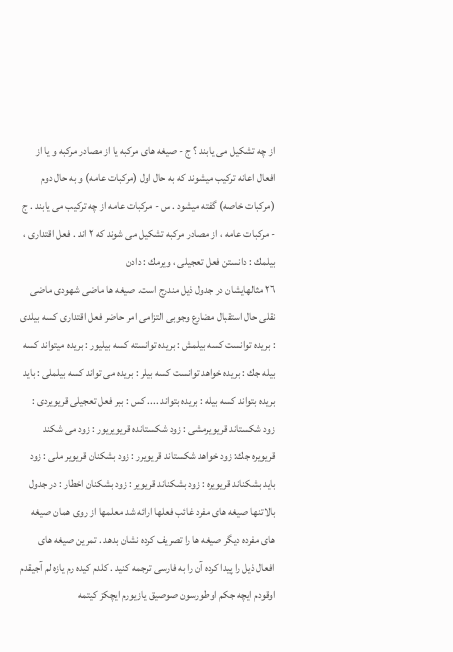از چه تشکیل می یابند ؟ ج - صیغه های مرکبه یا از مصادر مرکبه و یا از افعال اعانه ترکیب میشوند که به حال اول (مرکبات عامه) و به حال دوم (مرکبات خاصه) گفته میشود . س - مرکبات عامه از چه ترکیب می یابند . ج - مرکبات عامه ، از مصادر مرکبه تشکیل می شوند که ۲ اند . فعل اقتداری ، بيلمك : دانستن فعل تعجیلی ، ويرمك : دادن
٢٦ مثالهایشان در جدول ذیل مندرج است. صیغه ها ماضی شهودی ماضی نقلی حال استقبال مضارع وجوبی التزامی امر حاضر فعل اقتداری کسه بیلدی : بریده توانست کسه بیلمش : بریده توانسته کسه بیلیور : بریده میتواند کسه بیله جك : بریده خواهد توانست کسه بیلر : بریده می تواند کسه بیلملی : باید بریده بتواند کسه بیله : بریده بتواند .... کس : ببر فعل تعجیلی قریویردی : زود شکستاند قریویرمشی : زود شکستانده قریویریور : زود می شکند قریویره جك: زود خواهد شکستاند قریویرر : زود بشکنان قریویر ملی : زود باید بشکناند قریویره : زود بشکناند قریویر : زود بشکنان اخطار : در جدول بالاتنها صیغه های مفرد غائب فعلها ارائه شد معلمها از روی همان صیغه های مفرده دیگر صیغه ها را تصریف کرده نشان بدهد . تمرین صیغه های افعال ذیل را پیدا کرده آن را به فارسی ترجمه کنید . کلدم کیده رم یازه لم آجیقدم اوقودم ایچه جکم اوطورسون صوصیق یازیورم ایچکز کیتمه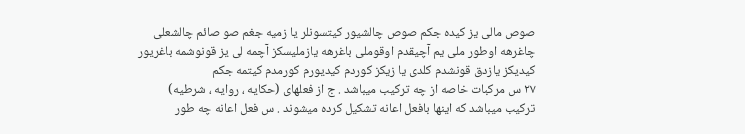صوص مالی یز کیده جکم صوص چالشیور کیتسونلر یا زمیه جغم صو صائم چالشعلی چاغرهه اوطور ملی یم آچیقدم اوقوملی باغرهه یازملیسکز آچمه لی یز قونوشمه باغریور کیدیکز یازدق قونشدم کلدی یا زیکز کوردم کیدیورم کورمدم کیتمه جکم
۲۷ س مركبات خاصه از چه تركيب ميباشد . ج از فعلهای (حكايه ، روايه ، شرطيه) تركيب ميباشد كه اينها بافعل اعانه تشكيل كرده ميشوند . س فعل اعانه چه طور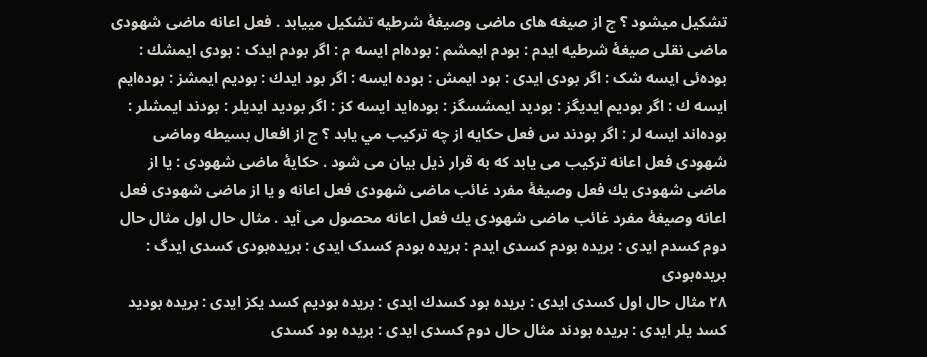تشكيل ميشود ؟ ج از صیغه های ماضی وصیغهٔ شرطيه تشكيل مييابد . فعل اعانه ماضی شهودی ماضی نقلی صيغهٔ شرطيه ایدم : بودم ايمشم : بوده‌ام ايسه م : اگر بودم ايدک : بودی ايمشك : بوده‌ئی ايسه شک : اگر بودی ايدی : بود ايمش : بوده ايسه : اگر بود ايدك : بوديم ايمشز : بوده‌ايم ايسه ك : اگر بوديم ايديگز : بوديد ايمشسگز : بوده‌ايد ايسه كز : اگر بوديد ايديلر : بودند ايمشلر : بوده‌اند ايسه لر : اگر بودند س فعل حکایه از چه تركيب مي یابد ؟ ج از افعال بسيطه وماضی شهودی فعل اعانه ترکیب می یابد که به قرار ذيل بيان می شود . حكایۀ ماضی شهودی : یا از ماضی شهودی يك فعل وصيغهٔ مفرد غائب ماضی شهودی فعل اعانه و یا از ماضی شهودی فعل اعانه وصيغهٔ مفرد غائب ماضی شهودی يك فعل اعانه محصول می آید . مثال حال اول مثال حال دوم كسدم ايدی : بريده بودم كسدی ايدم : بريده بودم كسدک ايدی : بريده‌بودی كسدی ايدگ : بريده‌بودی
۲۸ مثال حال اول کسدی ایدی : بریده بود کسدك ایدی : بریده بودیم کسد يکز ایدی : بریده بودید کسد یلر ایدی : بریده بودند مثال حال دوم کسدی ایدی : بریده بود کسدی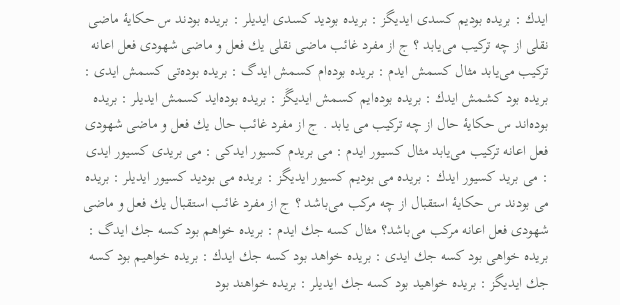ايدك : بریده بودیم کسدی ایدیگز : بریده بودید کسدی ايديلر : بریده بودند س حکایۀ ماضی نقلی از چه ترکیب می‌یابد ؟ ج از مفرد غائب ماضی نقلی يك فعل و ماضی شهودی فعل اعانه ترکیب می‌یابد مثال کسمش ایدم : بریده بوده‌ام کسمش ايدگ : بریده بوده‌تی کسمش ایدی : بریده بود کشمش ايدك : بریده بوده‌ایم کسمش ایديگَز : بریده بوده‌اید کسمش ایدیلر : بریده بوده‌اند س حکایۀ حال از چه ترکیب می یابد . ج از مفرد غائب حال يك فعل و ماضی شهودی فعل اعانه ترکیب می‌یابد مثال کسیور ایدم : می بریدم کسیور ایدكی : می بریدی کسیور ایدی : می برید کسیور ايدك : بریده می بودیم کسیور ایدیگز : بریده می بودید کسیور ایدیلر : بریده می بودند س حکایۀ استقبال از چه مرکب می‌باشد ؟ ج از مفرد غائب استقبال يك فعل و ماضی شهودی فعل اعانه مرکب می‌باشد؟ مثال کسه جك ایدم : بریده خواهم بود کسه جك ايدگ : بریده خواهی بود کسه جك ایدی : بریده خواهد بود کسه جك ايدك : بریده خواهیم بود کسه جك ایدیگز : بریده خواهید بود کسه جك ايديلر : بریده خواهند بود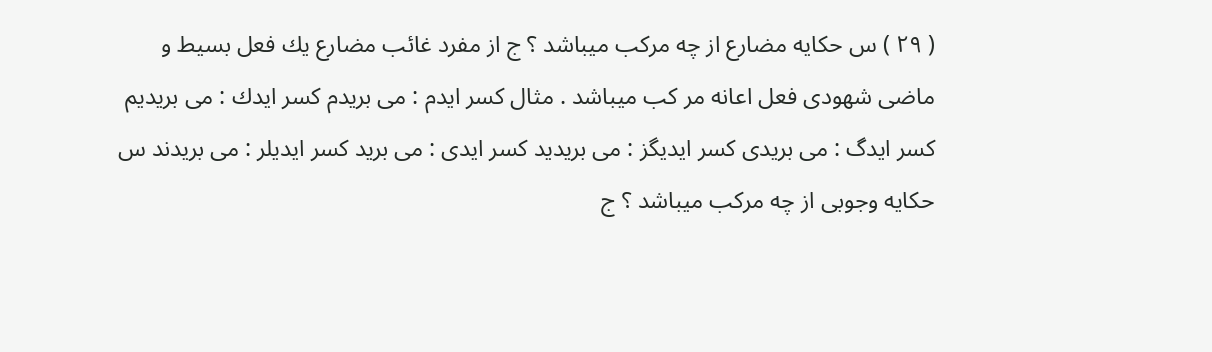( ۲۹ ) س حکایه مضارع از چه مرکب میباشد ؟ ج از مفرد غائب مضارع يك فعل بسيط و ماضی شهودی فعل اعانه مر کب میباشد . مثال کسر ایدم : می بریدم کسر ايدك : می بریدیم کسر ایدگ : می بریدی کسر ایدیگز : می بریدید کسر ایدی : می برید کسر ایدیلر : می بریدند س حكایه وجوبی از چه مرکب میباشد ؟ ج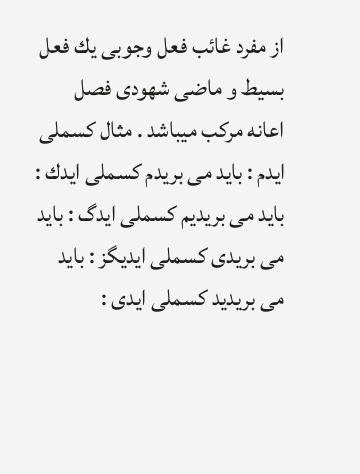از مفرد غائب فعل وجوبى يك فعل بسيط و ماضی شهودی فصل اعانه مرکب میباشد . مثال کسملى ايدم : باید می بریدم کسملى ايدك : باید می بریدیم کسملى ايدگ : باید می بریدی کسملى ایدیگز : باید می بریدید کسملی ایدی :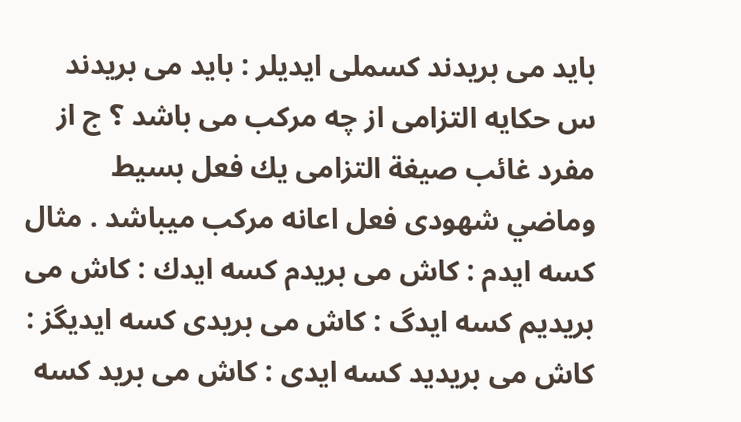باید می بریدند کسملى ايديلر : باید می بریدند س حکایه التزامی از چه مرکب می باشد ؟ ج از مفرد غائب صيغة التزامى يك فعل بسيط وماضي شهودی فعل اعانه مرکب میباشد . مثال کسه ایدم : کاش می بریدم کسه ايدك : کاش می بریدیم کسه ایدگ : کاش می بریدی کسه ایدیگز : کاش می بریدید کسه ایدی : کاش می برید کسه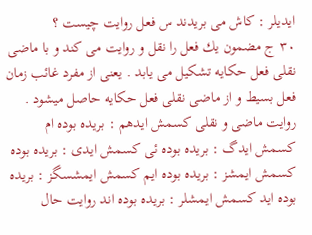ایدیلر : کاش می بریدند س فعل روایت چیست ؟
۳۰ ج مضمون يك فعل را نقل و روایت می کند و با ماضی نقلی فعل حکایه تشکیل می یابد . یعنی از مفرد غائب زمان فعل بسیط و از ماضی نقلی فعل حکایه حاصل میشود . روایت ماضی و نقلی کسمش ایدهم : بریده بوده ام کسمش ایدگ : بریده بوده ئی کسمش ایدی : بریده بوده کسمش ایمشز : بریده بوده ایم کسمش ایمشسگز : بریده بوده اید کسمش ایمشلر : بریده بوده اند روایت حال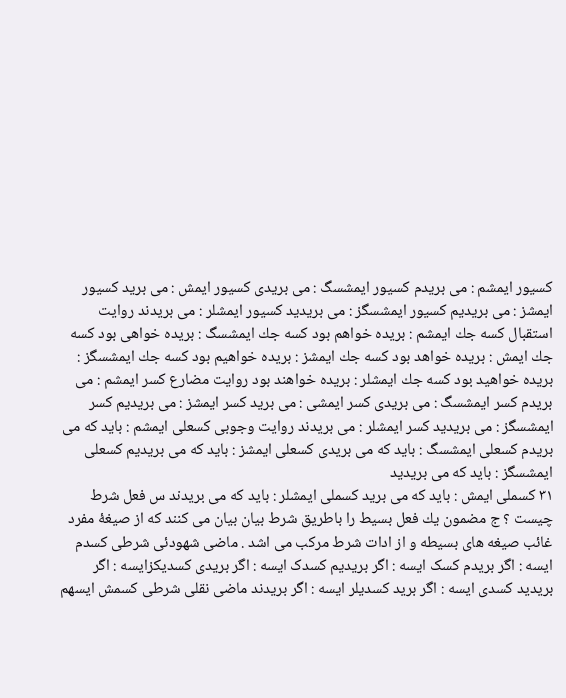کسیور ایمشم : می بریدم کسیور ایمشسگ : می بریدی کسیور ایمش : می برید کسیور ایمشز : می بریدیم کسیور ایمشسگز : می بریدید کسیور ایمشلر : می بریدند روایت استقبال کسه جك ايمشم : بریده خواهم بود کسه جك ايمشسگ : بریده خواهی بود کسه جك ايمش : بریده خواهد بود کسه جك ايمشز : بریده خواهیم بود کسه جك ايمشسگز : بریده خواهید بود کسه جك ايمشلر : بریده خواهند بود روایت مضارع کسر ایمشم : می بریدم کسر ایمشسگ : می بریدی کسر ایمشی : می برید کسر ایمشز : می بریدیم کسر ایمشسگز : می بریدید کسر ایمشلر : می بریدند روایت وجوبی کسعلی ایمشم : باید که می بریدم کسعلی ایمشسگ : باید که می بریدی کسعلی ایمشز : باید که می بریدیم کسعلی ایمشسگز : باید که می بریدید
۳۱ کسملی ایمش : باید که می برید کسملی ایمشلر : باید که می بریدند س فعل شرط چیست ؟ ج مضمون يك فعل بسيط را باطریق شرط بیان بیان می کنند که از صیغهٔ مفرد غائب صیغه های بسیطه و از ادات شرط مرکب می اشد . ماضی شهودئی شرطی کسدم ایسه : اگر بریدم کسک ایسه : اگر بریدیم کسدک ایسه : اگر بریدی کسدیکزایسه : اگر بریدید کسدی ایسه : اگر برید کسدیلر ایسه : اگر بریدند ماضی نقلی شرطی کسمش ایسهم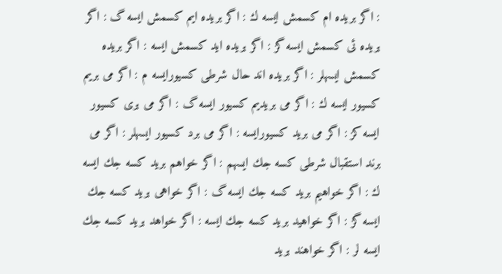: اگر بریده ام کسمش ايسه ك : اگر بریده ایم کسمش ایسه گ : اگر بریده ئی کسمش ایسه گز : اگر بریده اید کسمش ایسه : اگر بریده کسمش ایسهلر : اگر بریده اند حال شرطی کسیورایسه م : اگر می بریم کسیور ايسه ك : اگر می بریدیم کسیور ایسه گ : اگر می بری کسیور ایسه کز : اگر می برید کسیورایسه : اگر می برد کسیور ایسهلر : اگر می برند استقبال شرطی کسه جك ايسهم : اگر خواهم برید کسه جك ايسه ك : اگر خواهیم برید کسه جك ایسه گ : اگر خواهی برید کسه جك ایسه گز : اگر خواهید برید کسه جك ايسه : اگر خواهد برید کسه جك ايسه لر : اگر خواهند برید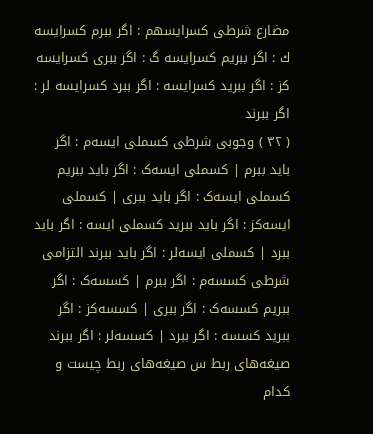مضارع شرطی كسرايسهم : اگر ببرم کسرايسه ك : اگر ببریم کسرايسه گ : اگر ببری کسرايسه كز : اگر ببرید کسرايسه : اگر ببرد کسرايسه لر : اگر ببرند
( ۳۲ ) وجوبی شرطی کسملی ایسه‌م : اگر باید ببرم | کسملی ایسه‌ک : اگر باید ببریم کسملی ایسه‌ک : اگر باید ببری | کسملی ایسه‌کز : اگر باید ببرید کسملی ایسه : اگر باید ببرد | کسملی ایسه‌لر : اگر باید ببرند التزامی شرطی کسسه‌م : اگر ببرم | کسسه‌ک : اگر ببریم کسسه‌ک : اگر ببری | کسسه‌کز : اگر ببرید کسسه : اگر ببرد | کسسه‌لر : اگر ببرند صیغه‌های ربط س صیغه‌های ربط چیست و کدام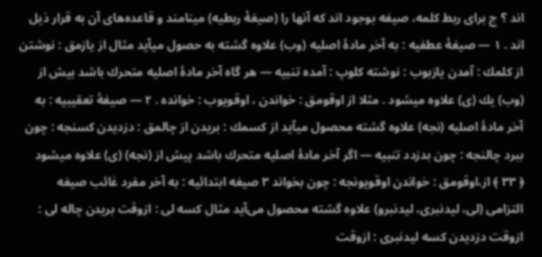اند ؟ ج برای ربط کلمه، صیغه بوجود اند که آنها را (صیغهٔ ربطیه) مینامند و قاعده‌های آن به قرار ذیل اند . ۱ — صیغهٔ عطفيه : به آخر مادهٔ اصلیه (وب) علاوه گشته به حصول میآید مثال از یازمق : نوشتن از كلمك : آمدن یازبوب : نوشته کلوپ : آمده تنبيه — هر گاه آخر مادهٔ اصلیه متحرك باشد بیش از (وب) يك (ی) علاوه میشود . مثلا از اوقومق : خواندن ، اوقویوب : خوانده . ۲ — صیغهٔ تعقیبیه : به آخر مادهٔ اصلیه (نجه) علاوه گشته محصول میآید از كسمك : بریدن از چالمق : دزدیدن كسنجه : چون ببرد چالنجه : چون بدزدد تنبيه — اگر آخر مادهٔ اصلیه متحرك باشد پیش از (نجه) (ی) علاوه میشود
﴿ ۳۳ ﴾ از،اوقومق : خواندن اوقویونجه : چون بخواند ۳ صیغه ابتدائیه : به آخر مفرد غائب صیغه التزامی (لی، لیدنبری، لیدنبرو) علاوه گشته محصول می‌آید مثال کسه لی : ازوقت بریدن چاله لی : ازوقت دزدیدن کسه لیدنبری : ازوقت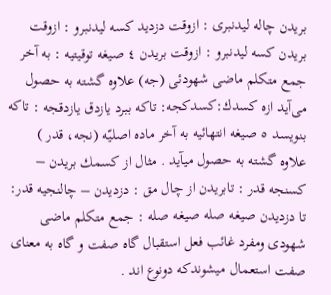بریدن چاله لیدنبری : ازوقت دزدید کسه لیدنبرو : ازوقت بریدن کسه لیدنبرو : ازوقت بریدن ٤ صیغه توقیتيه : به آخر جمع متکلم ماضی شهودئی (جه) علاوه گشته به حصول می‌آید ازه كسدك:كسدكجه: تاكه ببرد يازدق يازدقجه : تاكه بنويسد ٥ صيغه انتهائيه به آخر ماده اصليّه (نجه، قدر ) علاوه گشته به حصول ميآيد . مثال از كسمك بريدن – كسنجه قدر : تابریدن از چال مق : دزدیدن – چالنجيه قدر: تا دزدیدن صیغه صله صیغه صله : جمع متکلم ماضی شهودى ومفرد غائب فعل استقبال گاه صفت و گاه به معنای صفت استعمال میشوندکه دونوع اند .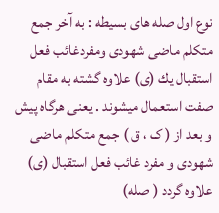نوع اول صله های بسیطه : به آخر جمع متكلم ماضی شهودى ومفردغائب فعل استقبال يك (ى) علاوه گشته به مقام صفت استعمال ميشوند . یعنی هرگاه پیش و بعد از ( ک ، ق ) جمع متکلم ماضی شهودى و مفرد غائب فعل استقبال (ی) علاوه گردد ( صله)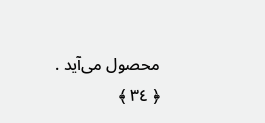محصول می‌آید .
﴿ ٣٤ ﴾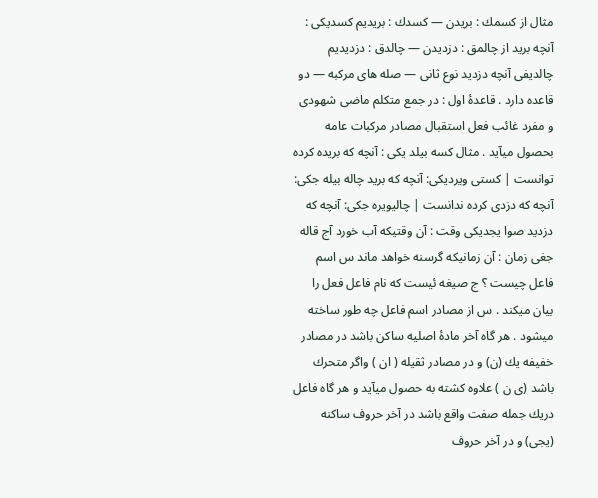مثال از كسمك : بريدن — كسدك : بريديم كسديكی : آنچه بريد از چالمق : دزدیدن — چالدق : دزدیدیم چالديفی آنچه دزدید نوع ثانی — صله های مركبه — دو قاعده دارد . قاعدۀ اول : در جمع متکلم ماضی شهودی و مفرد غائب فعل استقبال مصادر مرکبات عامه بحصول میآید . مثال کسه بیلد یکی : آنچه که بریده کرده توانست | کستی ویردیکی: آنچه که برید چاله بیله جکی: آنچه که دزدی کرده ندانست | چالیویره جکی: آنچه که دزدید صوا يجدیکی وقت : آن وقتیکه آب خورد آج قاله جغی زمان : آن زمانیکه گرسنه خواهد ماند س اسم فاعل چیست ؟ ج صیغه ئیست که نام فاعل فعل را بیان میکند . س از مصادر اسم فاعل چه طور ساخته میشود . هر گاه آخر مادۀ اصلیه ساکن باشد در مصادر خفيفه يك (ن) و در مصادر ثقيله ( ان ) واگر متحرك باشد (ی ن ) علاوه کشته به حصول میآید و هر گاه فاعل دريك جمله صفت واقع باشد در آخر حروف ساکنه (یجی) و در آخر حروف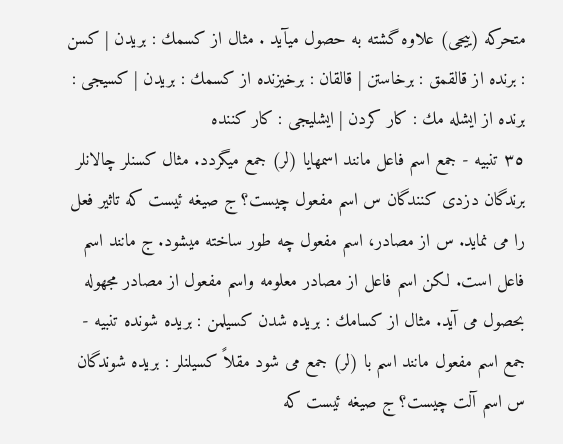متحركه (ييجى) علاوه گشته به حصول میآید . مثال از كسمك : بريدن | کسن : برنده از قالقمق : برخاستن | قالقان : برخیزنده از كسمك : بريدن | كسيجى : برنده از ايشله مك : کار کردن | ايشلیجی : کار کننده
٣٥ تنبیه - جمع اسم فاعل مانند اسمهایا (لر) جمع میگردد. مثال کسنلر چالانلر برندگان دزدی کنندگان س اسم مفعول چیست؟ ج صیغه ئیست که تاثیر فعل را می نماید. س از مصادر، اسم مفعول چه طور ساخته میشود. ج مانند اسم فاعل است. لکن اسم فاعل از مصادر معلومه واسم مفعول از مصادر مجهوله بحصول می آید. مثال از كسامك : بريده شدن کسيلمن : بریده شونده تنبیه - جمع اسم مفعول مانند اسم با (لر) جمع می شود مقلاً کسیلنلر : بریده شوندگان س اسم آلت چیست؟ ج صیغه ئیست که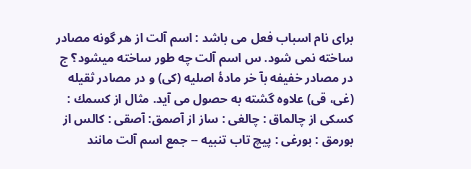برای نام اسباب فعل می باشد : اسم آلت از هر گونه مصادر ساخته نمی شود. س اسم آلت چه طور ساخته میشود؟ ج در مصادر خفیفه بآ خر مادۀ اصلیه (کی) و در مصادر ثقيله (غی، قى) علاوه گشته به حصول می آید. مثال از كسمك : كسکی از چالماق : چالغی : ساز از آصمق: آصقى : كالس از بورمق : بورغی : پیچ تاب تنبیه -- جمع اسم آلت مانند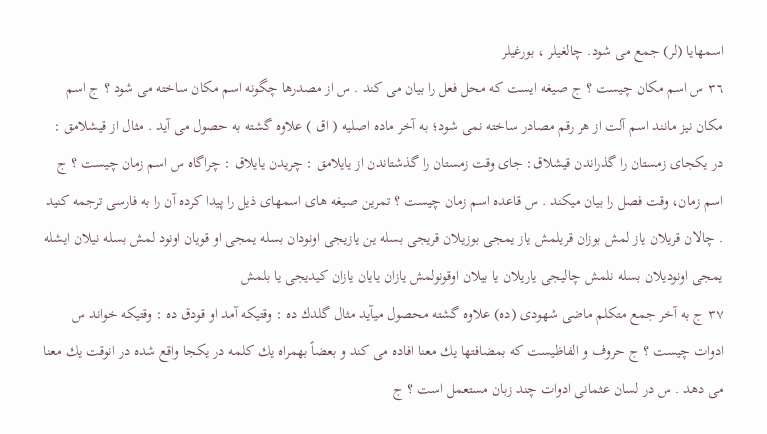اسمهایا (لر) جمع می شود. چالغیلر ، بورغیلر
٣٦ س اسم مکان چیست ؟ ج صیغه ایست که محل فعل را بیان می کند . س از مصدرها چگونه اسم مکان ساخته می شود ؟ ج اسم مکان نیز مانند اسم آلت از هر رقم مصادر ساخته نمی شود؛ به آخر ماده اصلیه ( اق ) علاوه گشته به حصول می آید . مثال از قیشلامق : در یکجای زمستان را گذراندن قیشلاق: جای وقت زمستان را گذشتاندن از یایلامق : چریدن یایلاق : چراگاه س اسم زمان چیست ؟ ج اسم زمان، وقت فصل را بیان میکند . س قاعده اسم زمان چیست ؟ تمرین صیغه های اسمهای ذیل را پیدا کرده آن را به فارسی ترجمه کنید . چالان قریلان یاز لمش بوزان قریلمش یاز یمجی بوزیلان قریجی بسله ین یازیجی اونودان بسله یمجی او قویان اونود لمش بسله نیلان ایشله یمجی اونودیلان بسله نلمش چالیجی یاریلان یا بیلان اوقونولمش یازان یایان یازان کیدیجی یا بلمش
۳۷ ج به آخر جمع متکلم ماضی شهودی (ده) علاوه گشته محصول میآید مثال گلدك ده : وقتيكه آمد او قودق ده : وقتيكه خواند س ادوات چیست ؟ ج حروف و الفاظیست كه بمضافتها يك معنا افاده می کند و بعضاً بهمراه يك كلمه در يكجا واقع شده در انوقت يك معنا می دهد . س در لسان عثمانی ادوات چند زبان مستعمل است ؟ ج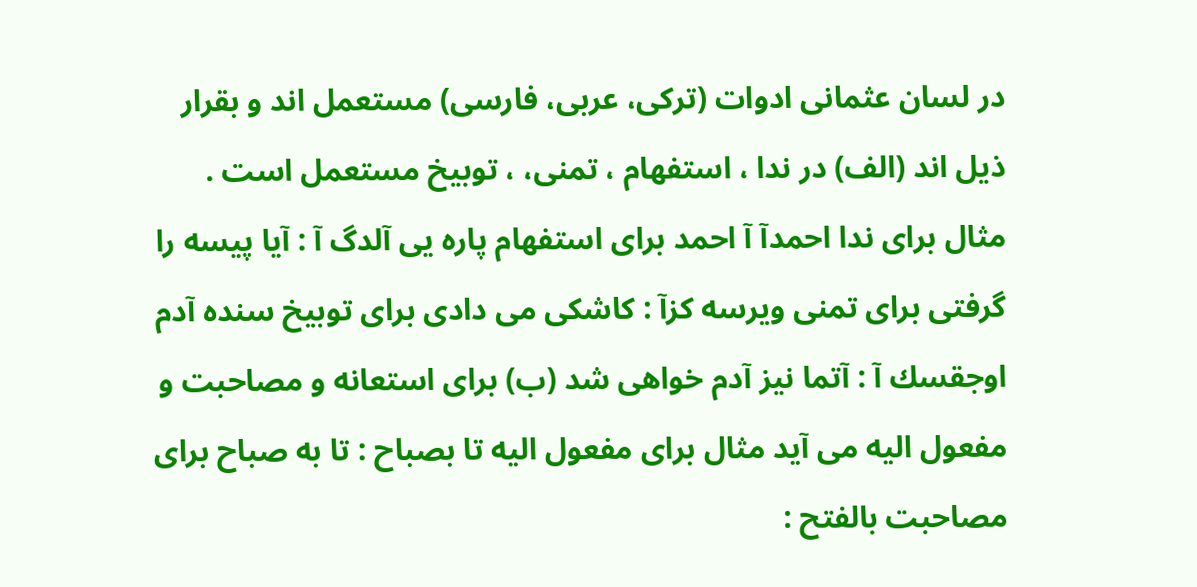در لسان عثمانی ادوات (ترکی، عربی، فارسی) مستعمل اند و بقرار ذیل اند (الف) در ندا ، استفهام ، تمنی، ، توبیخ مستعمل است . مثال برای ندا احمدآ آ احمد برای استفهام پاره یی آلدگ آ : آیا پیسه را گرفتی برای تمنی ویرسه كزآ : كاشكی می دادی برای توبیخ سنده آدم اوجقسك آ : آتما نیز آدم خواهی شد (ب) برای استعانه و مصاحبت و مفعول اليه می آید مثال برای مفعول اليه تا بصباح : تا به صباح برای مصاحبت بالفتح :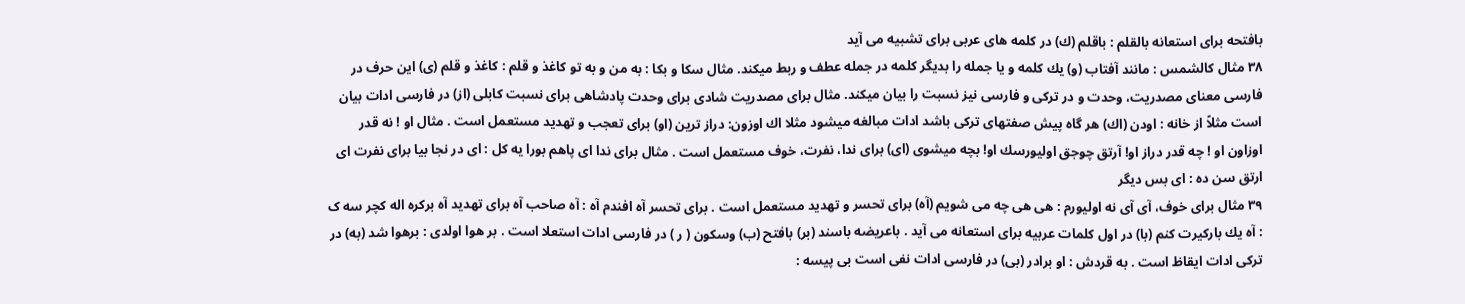بافتحه برای استعانه بالقلم : باقلم (ك) در کلمه های عربی برای تشبیه می آید
۳۸ مثال کالشمس : مانند آفتاب (و) يك کلمه و یا جمله را بدیگر کلمه در جمله عطف و ربط میکند. مثال سکا و بکا : به من و به تو کاغذ و قلم : کاغذ و قلم (ی) این حرف در فارسی معنای مصدریت، وحدت و در ترکی و فارسی نیز نسبت را بیان میکند. مثال برای مصدریت شادی برای وحدت پادشاهی برای نسبت کابلی (از) در فارسی ادات بیان است مثلاً از خانه : اودن (اك) هر گاه پیش صفتهای ترکی باشد ادات مبالغه میشود مثلا اك اوزون: دراز ترین (او) برای تعجب و تهدید مستعمل است . مثال او ! نه قدر اوزاون او ! چه قدر دراز او! آرتق چوجق اولیورسك او! بچه میشوی (ای) برای ندا، نفرت، خوف مستعمل است . مثال برای ندا ای پاهم بورا یه کل : ای در نجا بیا برای نفرت ای ارتق سن ده : ای بس دیگر
۳۹ مثال برای خوف، آی آی نه اولیورم : هی هی چه می شویم (آه) برای تحسر و تهدید مستعمل است . برای تحسر آه افندم آه : آه صاحب آه برای تهدید آه برکره اله کچر سه ک : آه يك باركيرت كنم (با) در اول کلمات عربیه برای استعانه می آید . باعريضه باسند (بر) بافتح (ب) وسكون ( ر ) در فارسی ادات استعلا است . بر هوا اولدی : برهوا شد (به) در ترکی ادات ایقاظ است . به قردش : او برادر (بی) در فارسی ادات نفی است بی پیسه :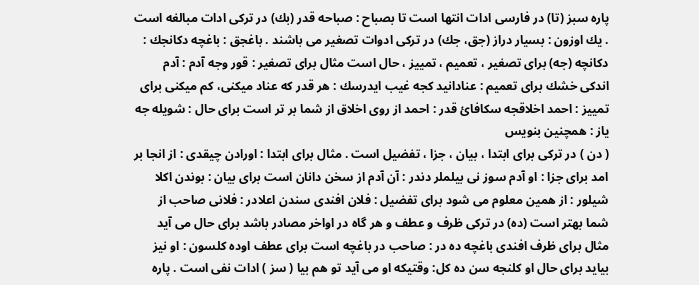پاره سبز (تا) در فارسی ادات انتها است تا بصباح : صباحه قدر (بك) در ترکی ادات مبالغه است . يك اوزون : بسيار دراز (جق، جك) در ترکی ادوات تصغیر می باشند . باغجق : باغچه دكانجك : دکانچه (جه) برای تصغیر ، تعمیم ، تمییز ، حال است مثال برای تصغیر : قور وجه آدم : آدم اندکی خشك برای تعمیم : عنادانيد كجه غيب ايدرسك : هر قدر که عناد میکنی، کم میکنی برای تمییز : احمد اخلاقجه سكافائ قدر : احمد از روی اخلاق از شما بر تر است برای حال : شویله جه ياز : همچنین بنویس
( دن ) در ترکی برای ابتدا ، بیان ، جزا ، تفضیل است . مثال برای ابتدا : اورادن چیقدی : از انجا بر امد برای جزا : او آدم سوز نی بیلملر دندر : آن آدم از سخن دانان است برای بیان : بوندن اكلا شیلور : از همین معلوم می شود برای تفضیل : فلان افندی سندن اعلادر : فلانی صاحب از شما بهتر است (ده) در ترکی ظرف و عطف و هر گاه در اواخر مصادر باشد برای حال می آید مثال برای ظرف افندی باغچه ده در : صاحب در باغچه است برای عطف اوده کلسون : او نیز بیاید برای حال او کلنجه سن ده کل: وقتیکه او می آید تو هم بیا ( سز ) ادات نفی است . پاره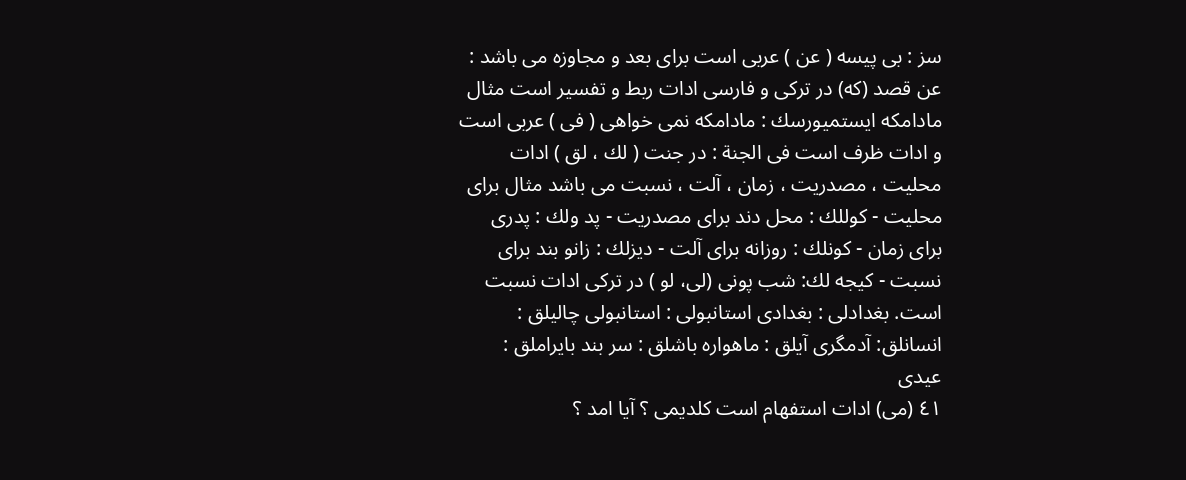سز : بی پیسه ( عن ) عربی است برای بعد و مجاوزه می باشد : عن قصد (كه) در ترکی و فارسی ادات ربط و تفسیر است مثال مادامکه ایستميورسك : مادامکه نمی خواهی ( فی ) عربی است و ادات ظرف است فی الجنة : در جنت ( لك ، لق ) ادات محلیت ، مصدریت ، زمان ، آلت ، نسبت می باشد مثال برای محلیت - كوللك : محل دند برای مصدریت - پد ولك : پدری برای زمان - كونلك : روزانه برای آلت - ديزلك : زانو بند برای نسبت - كيجه لك: شب پونی (لی، لو ) در ترکی ادات نسبت است. بغدادلی : بغدادی استانبولی : استانبولی چاليلق : انسانلق: آدمگری آيلق : ماهواره باشلق : سر بند بايراملق : عیدی
٤١ (می) ادات استفهام است کلدیمی ؟ آیا امد ؟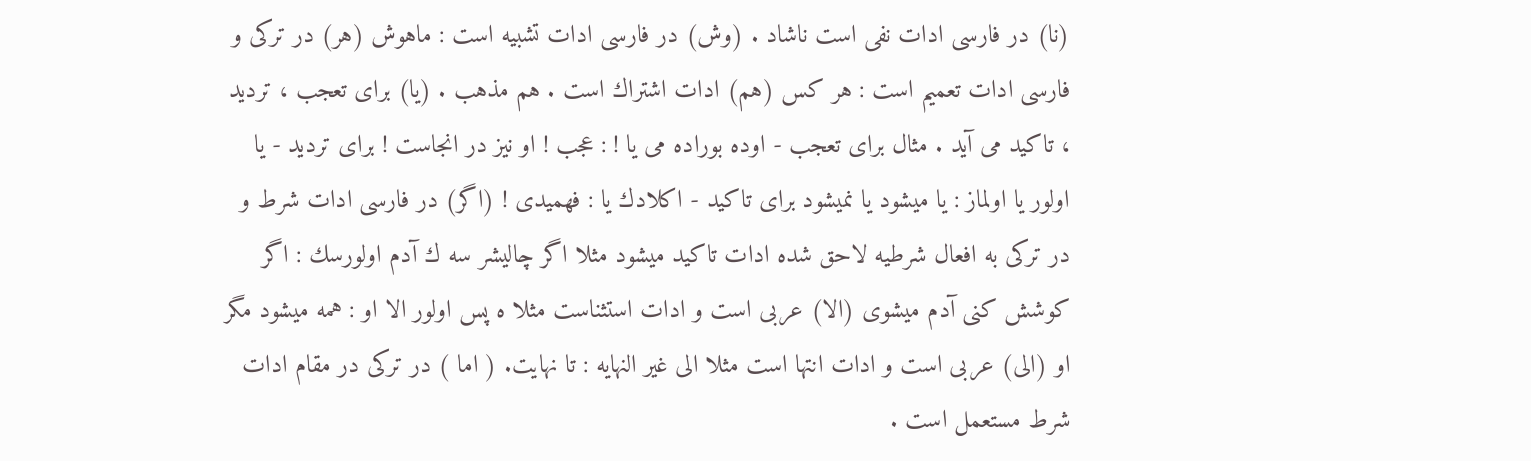(نا) در فارسی ادات نفی است ناشاد . (وش) در فارسی ادات تشبیه است : ماهوش (هر) در ترکی و فارسی ادات تعمیم است : هر کس (هم) ادات اشتراك است . هم مذهب . (یا) برای تعجب ، تردید ، تاکید می آید . مثال برای تعجب - اوده بوراده می یا ! : عجب ! او نیز در انجاست ! برای تردید - یا اولور یا اولماز : یا میشود یا نمیشود برای تاکید - اكلادك يا : فهميدى ! (اگر) در فارسی ادات شرط و در ترکی به افعال شرطیه لاحق شده ادات تاکید میشود مثلا اگر چالیشر سه ك آدم اولورسك : اگر کوشش کنی آدم میشوی (الا) عربی است و ادات استثناست مثلا ه پس اولور الا او : همه میشود مگر او (الی) عربی است و ادات انتها است مثلا الى غیر النهایه : تا نهایت. ( اما ) در ترکی در مقام ادات شرط مستعمل است .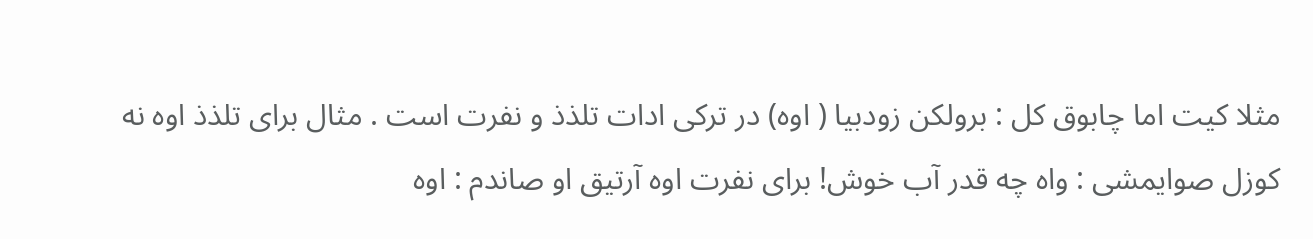مثلا كيت اما چابوق كل : برولکن زودبیا ( اوه) در ترکی ادات تلذذ و نفرت است . مثال برای تلذذ اوه نه كوزل صوايمشی : واه چه قدر آب خوش! برای نفرت اوه آرتيق او صاندم : اوه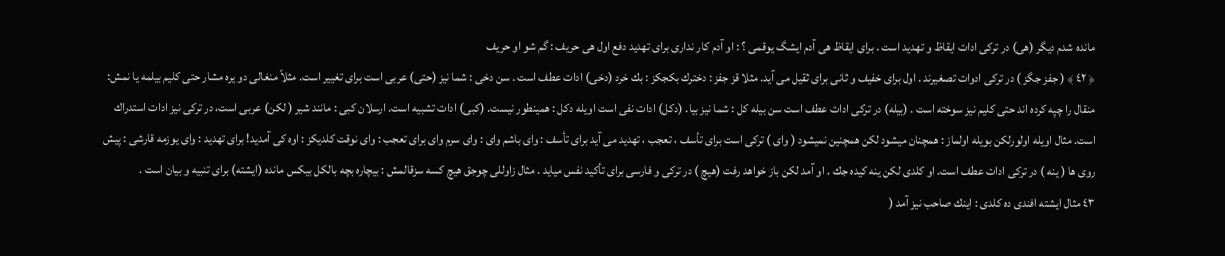مانده شدم دیگر (هی) در ترکی ادات ایقاظ و تهدید است . برای ایقاظ هی آدم ایشگ یوقمی ؟ : او آدم کار نداری برای تهدید دفع اول هی حریف : گم شو او حریف
﴿ ٤٢ ﴾ ( جفز جگز ) در ترکی ادوات تصغیرند . اول برای خفیف و ثانی برای ثقیل می آید. مثلا قز جفز : دخترك بكجكز : بك خرد (دخی) ادات عطف است . سن دخی : شما نیز (حتی) عربی است برای تغییر است. مثلاً منغالی دو یره مشار حتی کلیم بیلمه یا نمش: منقال را چپه کرده اند حتی کلیم نیز سوخته است . (بیله) در ترکی ادات عطف است سن بیله کل : شما نیز بیا. (دکل) ادات نفی است اویله دکل : همینطور نیست. (کبی) ادات تشبیه است. ارسلان کبی : مانند شیر ( لكن) عربی است، در ترکی نیز ادات استدراك است. مثال اویله اولورلكن بویله اولماز : همچنان میشود لکن همچنین نمیشود ( وای ) ترکی است برای تأسف ، تعجب ، تهدید می آید برای تأسف : وای باشم وای : وای سرم وای برای تعجب : وای نوقت کلدیکز : اوه کی آمدید! برای تهدید : وای یوزمه قارشی : پیش روی ها ( ینه ) در ترکی ادات عطف است. او کلدی لکن ينه كيده جك . او آمد لکن باز خواهد رفت (هیچ ) در ترکی و فارسی برای تأکید نفس میاید . مثال زاوللی چوجق هیچ کسه سزقالمش : بیچاره بچه بالکل بیکس مانده (ایشته) برای تنبیه و بیان است .
٤٣ مثال ایشته افندی ده کلدی : اينك صاحب نیز آمد (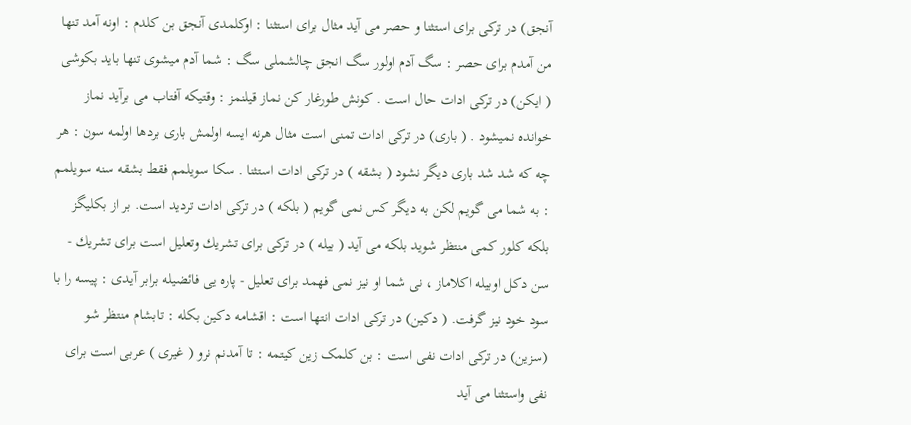آنجق) در ترکی برای استثنا و حصر می آید مثال برای استثنا : اوکلمدی آنجق بن کلدم : اونه آمد تنها من آمدم برای حصر : سگ آدم اولور سگ انجق چالشملی سگ : شما آدم میشوی تنها باید بکوشی ( ایکن) در ترکی ادات حال است . کونش طورغار کن نماز قيلنمز : وقتیکه آفتاب می برآید نماز خوانده نمیشود . ( باری) در ترکی ادات تمنی است مثال هرنه ایسه اولمش باری بردها اولمه سون : هر چه که شد شد باری دیگر نشود ( بشقه ) در ترکی ادات استثنا . سکا سویلمم فقط بشقه سنه سويلمم : به شما می گویم لکن به دیگر کس نمی گویم ( بلكه ) در ترکی ادات تردید است. بر از بکلیگز بلكه كلور کمی منتظر شوید بلکه می آید ( بیله ) در ترکی برای تشريك وتعليل است برای تشريك - سن دكل اوبيله اكلاماز ، نی شما او نیز نمی فهمد برای تعلیل - پاره یی فائضیله برابر آیدی : پیسه را با سود خود نیز گرفت. ( دکین) در ترکی ادات انتها است : اقشامه دکین بکله : تابشام منتظر شو (سزین) در ترکی ادات نفی است : بن کلمک زین کیتمه : تا آمدنم نرو ( غیری ) عربی است برای نفی واستثنا می آید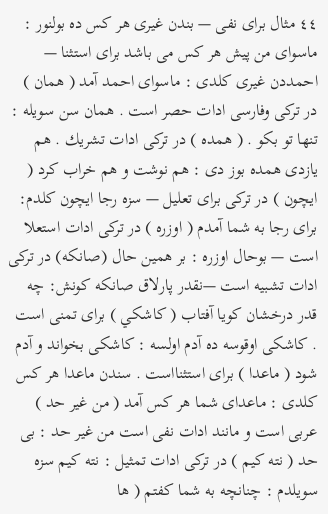٤٤ مثال برای نفی — بندن غیری هر کس ده بولنور : ماسوای من پیش هر کس می باشد برای استثنا — احمددن غیری کلدی : ماسوای احمد آمد ( همان ) در ترکی وفارسی ادات حصر است . همان سن سویله : تنها تو بکو . ( همده ) در ترکی ادات تشريك . هم یازدی همده بوز دی : هم نوشت و هم خراب کرد ( ایچون ) در ترکی برای تعلیل — سزه رجا ایچون کلدم: برای رجا به شما آمدم ( اوزره ) در ترکی ادات استعلا است — بوحال اوزره : بر همین حال (صانکه) در ترکی ادات تشبیه است —نقدر پارلاق صانکه کونش: چه قدر درخشان کویا آفتاب ( كاشكي ) برای تمنی است . کاشکی اوقوسه ده آدم اولسه : کاشکی بخواند و آدم شود ( ماعدا ) برای استثنااست . سندن ماعدا هر کس کلدی : ماعدای شما هر کس آمد ( من غير حد ) عربی است و مانند ادات نفی است من غير حد : بی حد ( نته كیم ) در ترکی ادات تمثیل : نته كیم سزه سویلدم : چنانچه به شما کفتم ( ها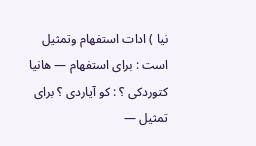نیا ) ادات استفهام وتمثيل است : برای استفهام — هانیا کتوردكی ؟ : کو آیاردی ؟ برای تمثیل —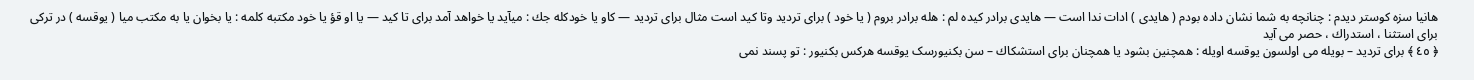هانیا سزه كوستر دیدم : چنانچه به شما نشان داده بودم ( هایدی ) ادات ندا است — هایدی برادر كيده لم : هله برادر بروم ( یا خود ) برای تردید وتا کید است مثال برای تردید — كاو يا خودكله جك : ميآيد يا خواهد آمد برای تا كید — یا او قؤ یا خود مكتبه کلمه : يا بخوان يا به مكتب ميا ( يوقسه ) در ترکی برای استثنا ، استدراك ، حصر می آید
﴿ ٤٥ ﴾ برای تردید – بویله می اولسون یوقسه اویله : همچنین بشود یا همچنان برای استشكاك – سن بکنیورسک یوقسه هرکس بکنیور : تو پسند نمی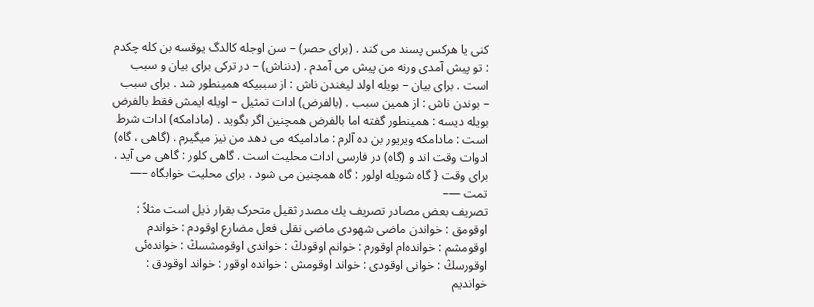کنی یا هرکس پسند می کند . (برای حصر) – سن اوجله کالدگ یوقسه بن کله چکدم : تو پیش آمدی ورنه من پیش می آمدم . (دنناش) – در ترکی برای بیان و سبب است . برای بیان – بویله اولد لیغندن ناش : از سببیکه همینطور شد . برای سبب – بوندن ناش : از همین سبب . (بالفرض) ادات تمثیل – اویله ایمش فقط بالفرض بویله دیسه : همینطور گفته اما بالفرض همچنین اگر بگوید . (مادامکه) ادات شرط است : مادامکه ویریور بن ده آلرم : مادامیکه می دهد من نیز میگیرم . (گاهی ، گاه) ادوات وقت اند و (گاه) در فارسی ادات محلیت است . گاهی کلور : گاهی می آید . برای وقت { گاه شویله اولور : گاه همچنین می شود . برای محلیت خوابگاه –— تمت —–
تصریف بعض مصادر تصریف يك مصدر ثقيل متحرک بقرار ذیل است مثلاً : اوقومق : خواندن ماضی شهودی ماضی نقلی فعل مضارع اوقودم : خواندم اوقومشم : خوانده‌ام اوقورم : خوانم اوقودڭ : خواندی اوقومشسڭ : خوانده‌ئی اوقورسڭ : خوانی اوقودی : خواند اوقومش : خوانده اوقور : خواند اوقودق : خواندیم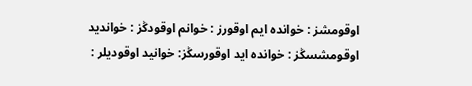اوقومشز : خوانده ایم اوقورز : خوانم اوقودڭز : خواندید اوقومشسڭز : خوانده اید اوقورسڭز: خوانید اوقودیلر :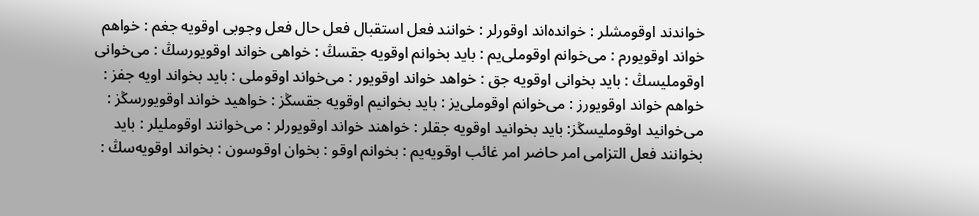خواندند اوقومشلر : خوانده‌اند اوقورلر : خوانند فعل استقبال فعل حال فعل وجوبی اوقویه جغم : خواهم خواند اوقویورم : می‌خوانم اوقوملی‌یم : باید بخوانم اوقویه جقسڭ : خواهی خواند اوقویورسڭ : می‌خوانی اوقومليسڭ : باید بخوانی اوقویه جق : خواهد خواند اوقویور : می‌خواند اوقوملی : باید بخواند اویه جفز : خواهم خواند اوقویورز : می‌خوانم اوقوملی‌یز : باید بخوانیم اوقویه جقسڭز : خواهید خواند اوقویورسڭز : می‌خوانید اوقومليسڭز: باید بخوانید اوقویه جقلر : خواهند خواند اوقویورلر : می‌خوانند اوقوملیلر : باید بخوانند فعل التزامی امر حاضر امر غائب اوقویه‌یم : بخوانم اوقو : بخوان اوقوسون : بخواند اوقویه‌سڭ :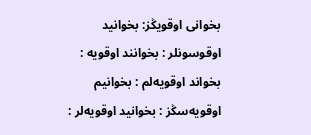بخوانی اوقویڭز: بخوانید اوقوسونلر : بخوانند اوقویه : بخواند اوقویه‌لم : بخوانیم اوقویه‌سڭز : بخوانید اوقویه‌لر :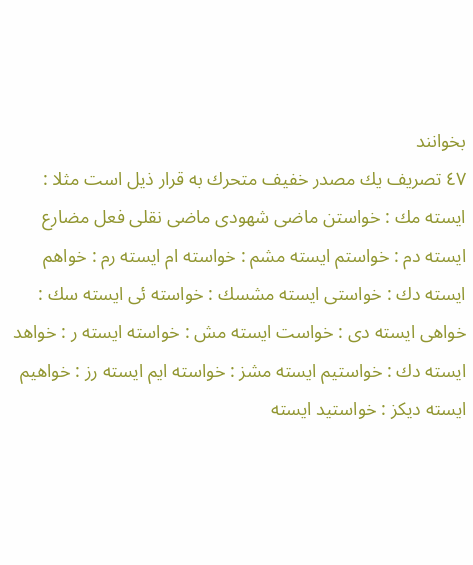بخوانند
٤٧ تصريف يك مصدر خفيف متحرك به قرار ذیل است مثلا : ایسته مك : خواستن ماضی شهودی ماضی نقلی فعل مضارع ایسته دم : خواستم ایسته مشم : خواسته ام ایسته رم : خواهم ایسته دك : خواستی ایسته مشسك : خواسته ئی ایسته سك : خواهی ایسته دی : خواست ایسته مش : خواسته ایسته ر : خواهد ایسته دك : خواستيم ایسته مشز : خواسته ایم ایسته رز : خواهيم ایسته دیكز : خواستيد ایسته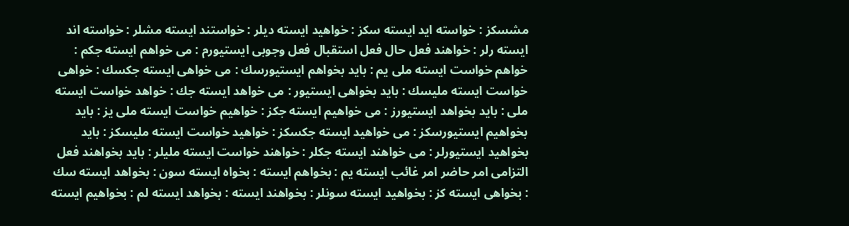مشسكز : خواسته اید ایسته سكز : خواهید ایسته دیلر : خواستند ایسته مشلر : خواسته اند ایسته رلر : خواهند فعل حال فعل استقبال فعل وجوبی ایستیورم : می خواهم ایسته جكم : خواهم خواست ایسته ملی يم : بايد بخواهم ایستیورسك : می خواهی ایسته جكسك : خواهی خواست ایسته مليسك : بايد بخواهی ایستیور : می خواهد ایسته جك : خواهد خواست ایسته ملی : باید بخواهد ایستیورز : می خواهیم ایسته جكز : خواهیم خواست ایسته ملی یز : بايد بخواهيم ایستیورسكز : می خواهید ایسته جكسكز : خواهید خواست ایسته مليسكز : بايد بخواهيد ایستیورلر : می خواهند ایسته جكلر : خواهند خواست ایسته ملیلر : بايد بخواهند فعل التزامی امر حاضر امر غائب ایسته یم : بخواهم ایسته : بخواه ایسته سون : بخواهد ایسته سك : بخواهی ایسته کز : بخواهید ایسته سونلر : بخواهند ایسته : بخواهد ایسته لم : بخواهیم ایسته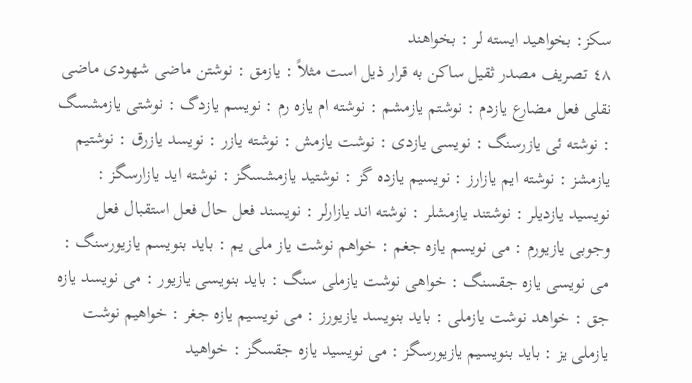سكز: بخواهید ایسته لر : بخواهند
٤٨ تصریف مصدر ثقیل ساکن به قرار ذیل است مثلاً : یازمق : نوشتن ماضی شهودی ماضی نقلی فعل مضارع یازدم : نوشتم یازمشم : نوشته ام یازه رم : نویسم یازدگ : نوشتی یازمشسگ : نوشته ئی یازرسنگ : نویسی یازدی : نوشت یازمش : نوشته یازر : نویسد یازرق : نوشتیم یازمشز : نوشته ایم یازارز : نویسیم یازدہ گز : نوشتید یازمشسگز : نوشته اید یازارسگز : نویسید یازدیلر : نوشتند یازمشلر : نوشته اند یازارلر : نویسند فعل حال فعل استقبال فعل وجوبی یازیورم : می نویسم یازه جغم : خواهم نوشت یاز ملی یم : باید بنویسم یازیورسنگ : می نویسی یازه جقسنگ : خواهی نوشت یازملی سنگ : باید بنویسی یازیور : می نویسد یازه جق : خواهد نوشت یازملی : باید بنویسد یازیورز : می نویسیم یازه جغر : خواهیم نوشت یازملی یز : باید بنویسیم یازیورسگز : می نویسید یازه جقسگز : خواهید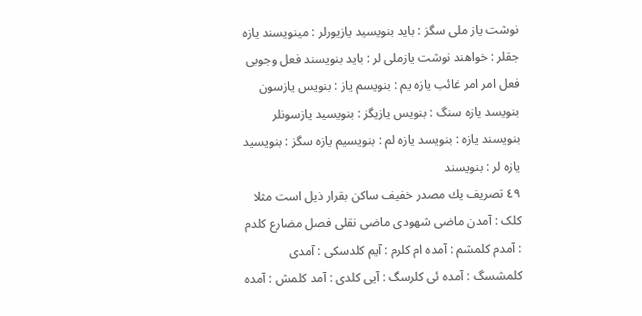نوشت یاز ملی سگز : باید بنویسید یازیورلر : مینویسند یازه جقلر : خواهند نوشت یازملی لر : باید بنویسند فعل وجوبی فعل امر امر غائب یازه یم : بنویسم یاز : بنویس یازسون بنویسد یازه سنگ : بنویس یازیگز : بنویسید یازسونلر بنویسند یازه : بنویسد یازه لم : بنویسیم یازه سگز : بنویسید یازه لر : بنویسند
٤٩ تصریف يك مصدر خفیف ساكن بقرار ذیل است مثلا کلک : آمدن ماضی شهودی ماضی نقلی فصل مضارع کلدم : آمدم کلمشم : آمده ام کلرم : آیم کلدسکی : آمدی کلمشسگ : آمده ئی کلرسگ : آیی کلدی : آمد کلمش : آمده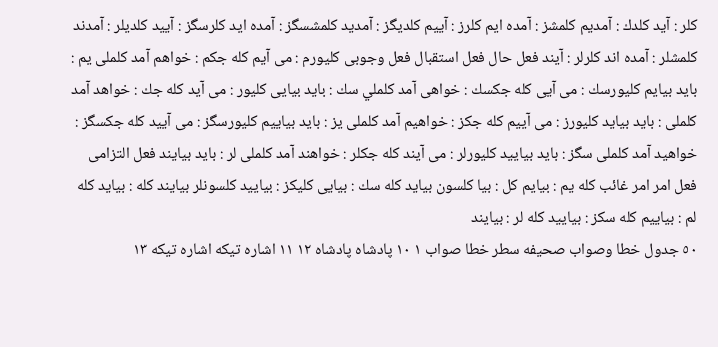کلر : آید کلدك : آمدیم کلمشز : آمده ایم کلرز : آییم کلدیگز : آمدید کلمشسگز : آمده اید کلرسگز : آیید کلدیلر : آمدند کلمشلر : آمده اند کلرلر : آیند فعل حال فعل استقبال فعل وجوبی کلیورم : می آیم کله جکم : خواهم آمد کلملی یم : باید بیایم کلیورسك : می آیی کله جكسك : خواهی آمد كلملي سك : باید بیایی کلیور : می آید کله جك : خواهد آمد كلملی : باید بیاید کلیورز : می آییم کله جکز : خواهیم آمد كلملی يز : باید بیاییم کلیورسگز : می آیید کله جکسگز : خواهید آمد کلملی سگز : باید بیایید کلیورلر : می آیند کله جکلر : خواهند آمد كلملى لر : باید بیایند فعل التزامی فعل امر امر غائب کله یم : بیایم کل : بیا کلسون بیاید كله سك : بیایی کلیکز : بیایید كلسونلر بیایند کله : بیاید كله لم : بیاییم كله سكز : بیایید كله لر : بیایند
٥٠ جدول خطا وصواب صحيفه سطر خطا صواب ١ ١٠ پادشاه پادشاه ١٢ ١١ اشاره تيكه اشاره تيكه ١٣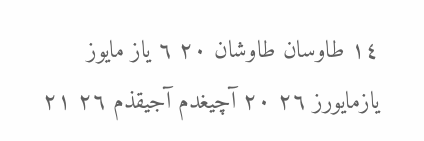١٤ طاوسان طاوشان ٢٠ ٦ ياز مايوز يازمايورز ٢٦ ٢٠ آچيغدم آجيقذم ٢٦ ٢١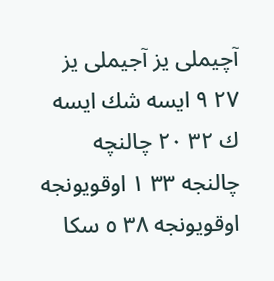آچيملى يز آجيملى يز ٢٧ ٩ ايسه شك ايسه ك ٣٢ ٢٠ چالنچه چالنجه ٣٣ ١ اوقويونجه اوقويونجه ٣٨ ٥ سكا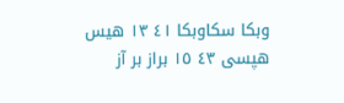وبكا سكاوبكا ٤١ ١٣ هيس هپسى ٤٣ ١٥ براز بر آز